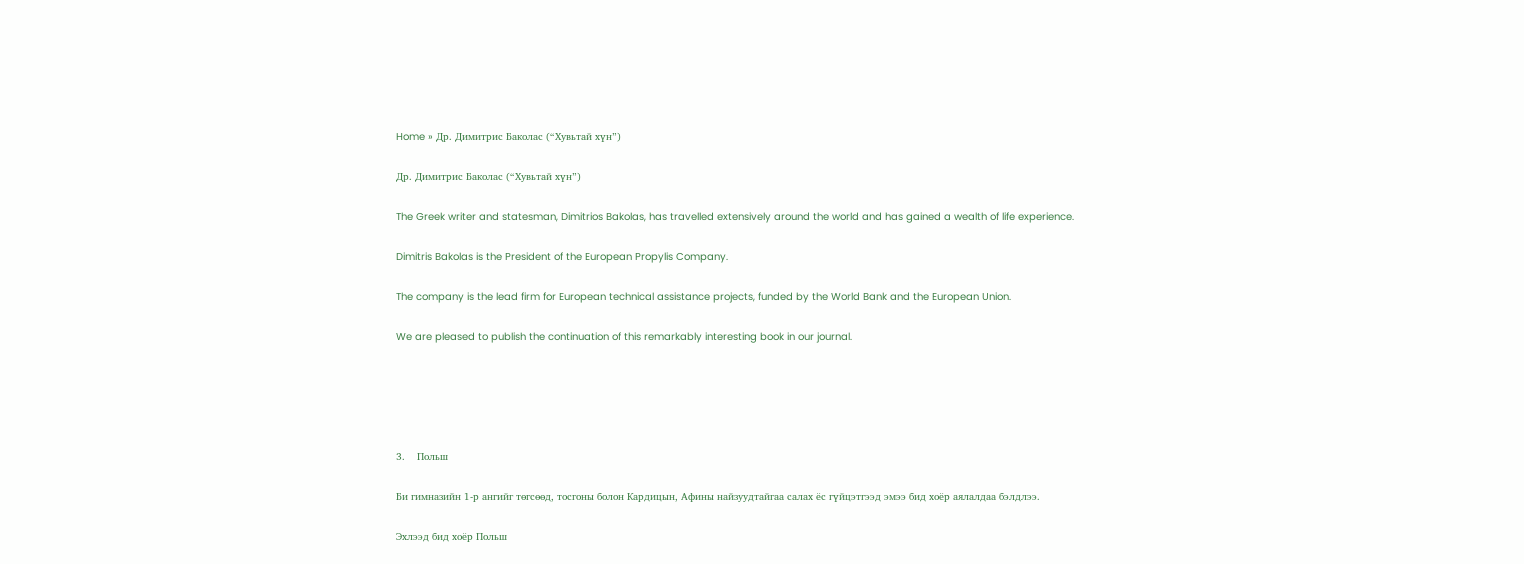Home » Др. Димитрис Баколас (“Хувьтай хүн”)

Др. Димитрис Баколас (“Хувьтай хүн”)

The Greek writer and statesman, Dimitrios Bakolas, has travelled extensively around the world and has gained a wealth of life experience.

Dimitris Bakolas is the President of the European Propylis Company.

The company is the lead firm for European technical assistance projects, funded by the World Bank and the European Union.

We are pleased to publish the continuation of this remarkably interesting book in our journal.





3.    Польш

Би гимназийн 1-р ангийг төгсөөд, тосгоны болон Кардицын, Афины найзуудтайгаа салах ёс гүйцэтгээд эмээ бид хоёр аялалдаа бэлдлээ.

Эхлээд бид хоёр Польш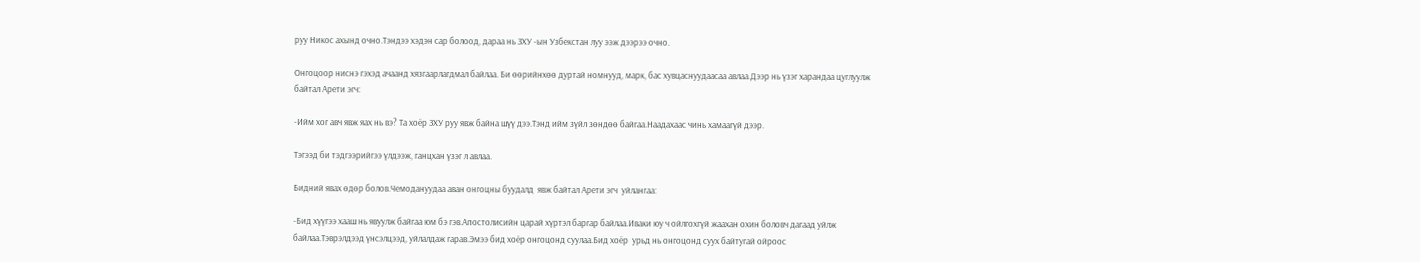руу Никос ахынд очно.Тэндээ хэдэн сар болоод, дараа нь ЗХУ -ын Узбекстан луу ээж дээрээ очно.

Онгоцоор ниснэ гэхэд ачаанд хязгаарлагдмал байлаа. Би өөрийнхөө дуртай номнууд, марк, бас хувцаснуудаасаа авлаа.Дээр нь үзэг харандаа цуглуулж байтал Арети эгч:

-Ийм хог авч явж яах нь вэ? Та хоёр ЗХУ руу явж байна шүү дээ.Тэнд ийм зүйл зөндөө байгаа.Наадахаас чинь хамаагүй дээр.

Тэгээд би тэдгээрийгээ үлдээж, ганцхан үзэг л авлаа.

Бидний явах өдөр болов.Чемодануудаа аван онгоцны буудалд  явж байтал Арети эгч  уйлангаа:

-Бид хүүгээ хааш нь явуулж байгаа юм бэ гэв.Апостолисийн царай хүртэл баргар байлаа.Иваки юу ч ойлгохгүй жаахан охин боловч дагаад уйлж байлаа.Тэврэлдээд үнсэлцээд, уйлалдаж гарав.Эмээ бид хоёр онгоцонд суулаа.Бид хоёр  урьд нь онгоцонд суух байтугай ойроос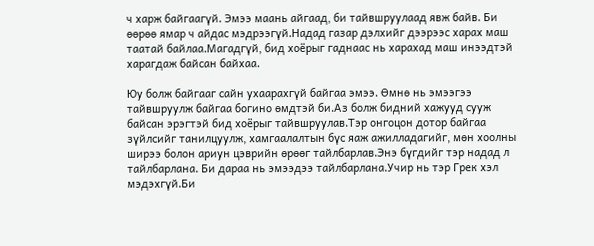ч харж байгаагүй. Эмээ маань айгаад, би тайвшруулаад явж байв. Би өөрөө ямар ч айдас мэдрээгүй.Надад газар дэлхийг дээрээс харах маш таатай байлаа.Магадгүй, бид хоёрыг гаднаас нь харахад маш инээдтэй харагдаж байсан байхаа.

Юу болж байгааг сайн ухаарахгүй байгаа эмээ. Өмнө нь эмээгээ тайвшруулж байгаа богино өмдтэй би.Аз болж бидний хажууд сууж байсан эрэгтэй бид хоёрыг тайвшруулав.Тэр онгоцон дотор байгаа зүйлсийг танилцуулж, хамгаалалтын бүс яаж ажилладагийг, мөн хоолны ширээ болон ариун цэврийн өрөөг тайлбарлав.Энэ бүгдийг тэр надад л тайлбарлана. Би дараа нь эмээдээ тайлбарлана.Учир нь тэр Грек хэл мэдэхгүй.Би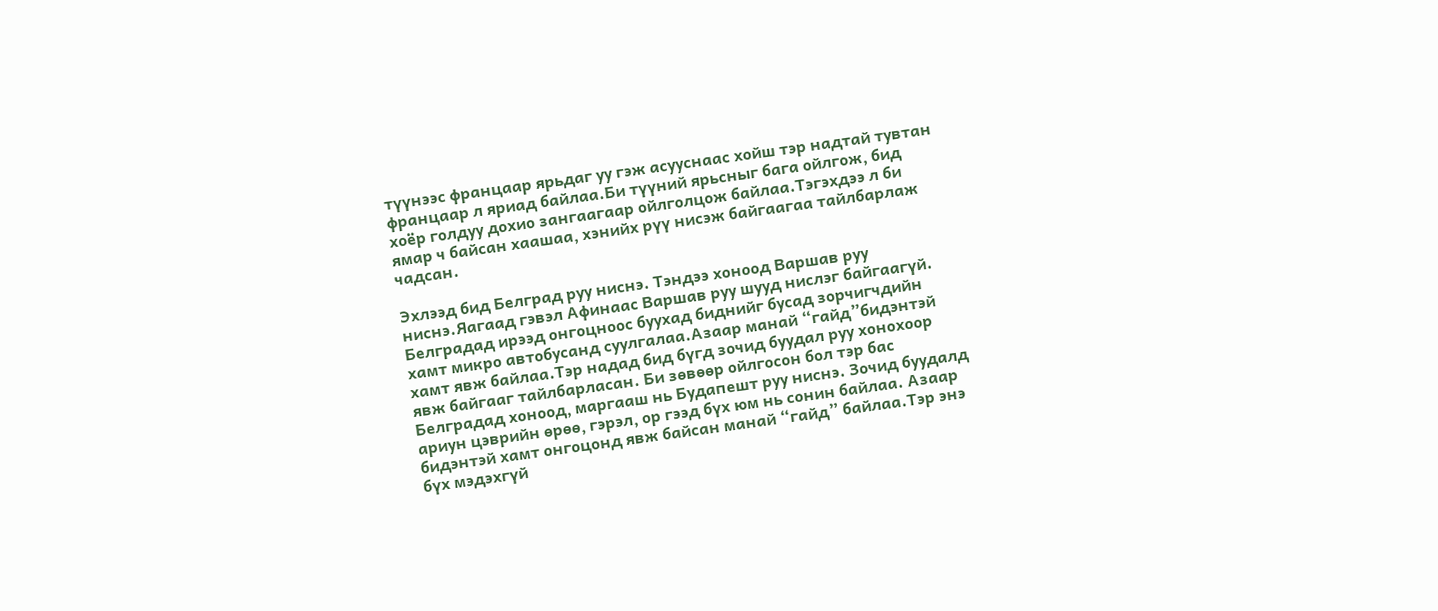түүнээс францаар ярьдаг уу гэж асууснаас хойш тэр надтай тувтан францаар л яриад байлаа.Би түүний ярьсныг бага ойлгож, бид хоёр голдуу дохио зангаагаар ойлголцож байлаа.Тэгэхдээ л би ямар ч байсан хаашаа, хэнийх рүү нисэж байгаагаа тайлбарлаж чадсан.

Эхлээд бид Белград руу ниснэ. Тэндээ хоноод Варшав руу ниснэ.Яагаад гэвэл Афинаас Варшав руу шууд нислэг байгаагүй. Белградад ирээд онгоцноос буухад биднийг бусад зорчигчдийн хамт микро автобусанд суулгалаа.Азаар манай “гайд”бидэнтэй хамт явж байлаа.Тэр надад бид бүгд зочид буудал руу хонохоор явж байгааг тайлбарласан. Би зөвөөр ойлгосон бол тэр бас Белградад хоноод, маргааш нь Будапешт руу ниснэ. Зочид буудалд  ариун цэврийн өрөө, гэрэл, ор гээд бүх юм нь сонин байлаа. Азаар бидэнтэй хамт онгоцонд явж байсан манай “гайд” байлаа.Тэр энэ бүх мэдэхгүй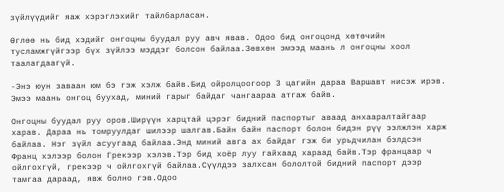зүйлүүдийг яаж хэрэглэхийг тайлбарласан.

Өглөө нь бид хэдийг онгоцны буудал руу авч явав. Одоо бид онгоцонд хөтөчийн тусламжгүйгээр бүх зүйлээ мэддэг болсон байлаа.Зөвхөн эмээд маань л онгоцны хоол таалагдаагүй.

-Энэ юун заваан юм бэ гэж хэлж байв.Бид ойролцоогоор 3 цагийн дараа Варшавт нисэж ирэв. Эмээ маань онгоц буухад, миний гарыг байдаг чангаараа атгаж байв.

Онгоцны буудал руу оров.Ширүүн харцтай цэрэг бидний паспортыг аваад анхааралтайгаар харав. Дараа нь томруулдаг шилээр шалгав.Байн байн паспорт болон бидэн рүү ээлжлэн харж байлаа. Нэг зүйл асуугаад байлаа.Энд миний авга ах байдаг гэж би урьдчилан бэлдсэн Франц хэлээр болон Грекээр хэлэв.Тэр бид хоёр луу гайхаад хараад байв.Тэр францаар ч ойлгохгүй, грекээр ч ойлгохгүй байлаа.Сүүлдээ залхсан бололтой бидний паспорт дээр тамгаа дараад, явж болно гэв.Одоо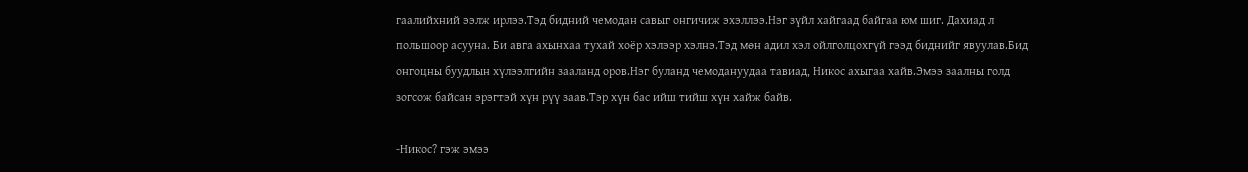гаалийхний ээлж ирлээ.Тэд бидний чемодан савыг онгичиж эхэллээ.Нэг зүйл хайгаад байгаа юм шиг. Дахиад л польшоор асууна. Би авга ахынхаа тухай хоёр хэлээр хэлнэ.Тэд мөн адил хэл ойлголцохгүй гээд биднийг явуулав.Бид онгоцны буудлын хүлээлгийн зааланд оров.Нэг буланд чемодануудаа тавиад, Никос ахыгаа хайв.Эмээ заалны голд зогсож байсан эрэгтэй хүн рүү заав.Тэр хүн бас ийш тийш хүн хайж байв.

-Никос? гэж эмээ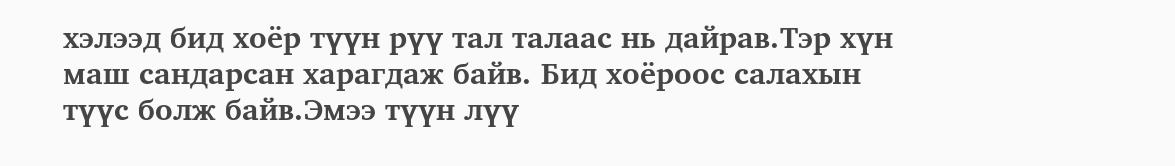хэлээд бид хоёр түүн рүү тал талаас нь дайрав.Тэр хүн маш сандарсан харагдаж байв. Бид хоёроос салахын түүс болж байв.Эмээ түүн лүү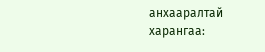анхааралтай харангаа: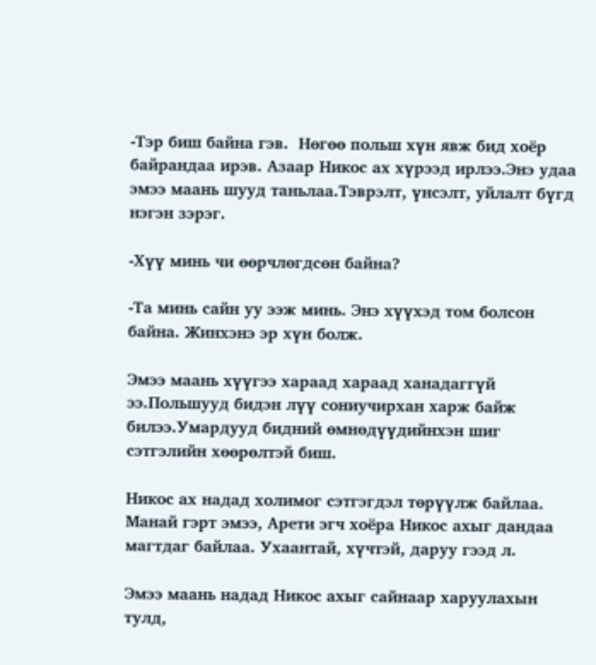-Тэр биш байна гэв.  Нөгөө польш хүн явж бид хоёр байрандаа ирэв. Азаар Никос ах хүрээд ирлээ.Энэ удаа эмээ маань шууд таньлаа.Тэврэлт, үнсэлт, уйлалт бүгд нэгэн зэрэг.

-Хүү минь чи өөрчлөгдсөн байна?

-Та минь сайн уу ээж минь. Энэ хүүхэд том болсон байна. Жинхэнэ эр хүн болж.

Эмээ маань хүүгээ хараад хараад ханадаггүй ээ.Польшууд бидэн лүү сониучирхан харж байж билээ.Умардууд бидний өмнөдүүдийнхэн шиг сэтгэлийн хөөрөлтэй биш.

Никос ах надад холимог сэтгэгдэл төрүүлж байлаа. Манай гэрт эмээ, Арети эгч хоёра Никос ахыг дандаа магтдаг байлаа. Ухаантай, хүчтэй, даруу гээд л.

Эмээ маань надад Никос ахыг сайнаар харуулахын тулд,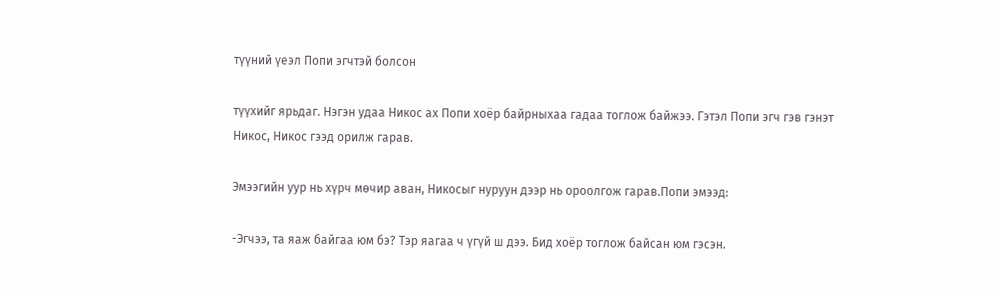түүний үеэл Попи эгчтэй болсон

түүхийг ярьдаг. Нэгэн удаа Никос ах Попи хоёр байрныхаа гадаа тоглож байжээ. Гэтэл Попи эгч гэв гэнэт Никос, Никос гээд орилж гарав.

Эмээгийн уур нь хүрч мөчир аван, Никосыг нуруун дээр нь ороолгож гарав.Попи эмээд:

-Эгчээ, та яаж байгаа юм бэ? Тэр яагаа ч үгүй ш дээ. Бид хоёр тоглож байсан юм гэсэн.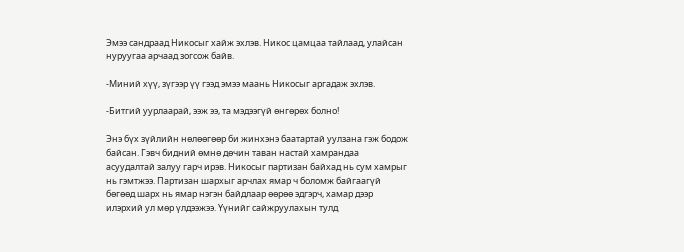Эмээ сандраад Никосыг хайж эхлэв. Никос цамцаа тайлаад, улайсан нуруугаа арчаад зогсож байв.

-Миний хүү, зүгээр үү гээд эмээ маань Никосыг аргадаж эхлэв.

-Битгий уурлаарай, ээж ээ, та мэдээгүй өнгөрөх болно!

Энэ бүх зүйлийн нөлөөгөөр би жинхэнэ баатартай уулзана гэж бодож байсан. Гэвч бидний өмнө дөчин таван настай хамрандаа асуудалтай залуу гарч ирэв. Никосыг партизан байхад нь сум хамрыг нь гэмтжээ. Партизан шархыг арчлах ямар ч боломж байгаагүй бөгөөд шарх нь ямар нэгэн байдлаар өөрөө эдгэрч, хамар дээр илэрхий ул мөр үлдээжээ. Үүнийг сайжруулахын тулд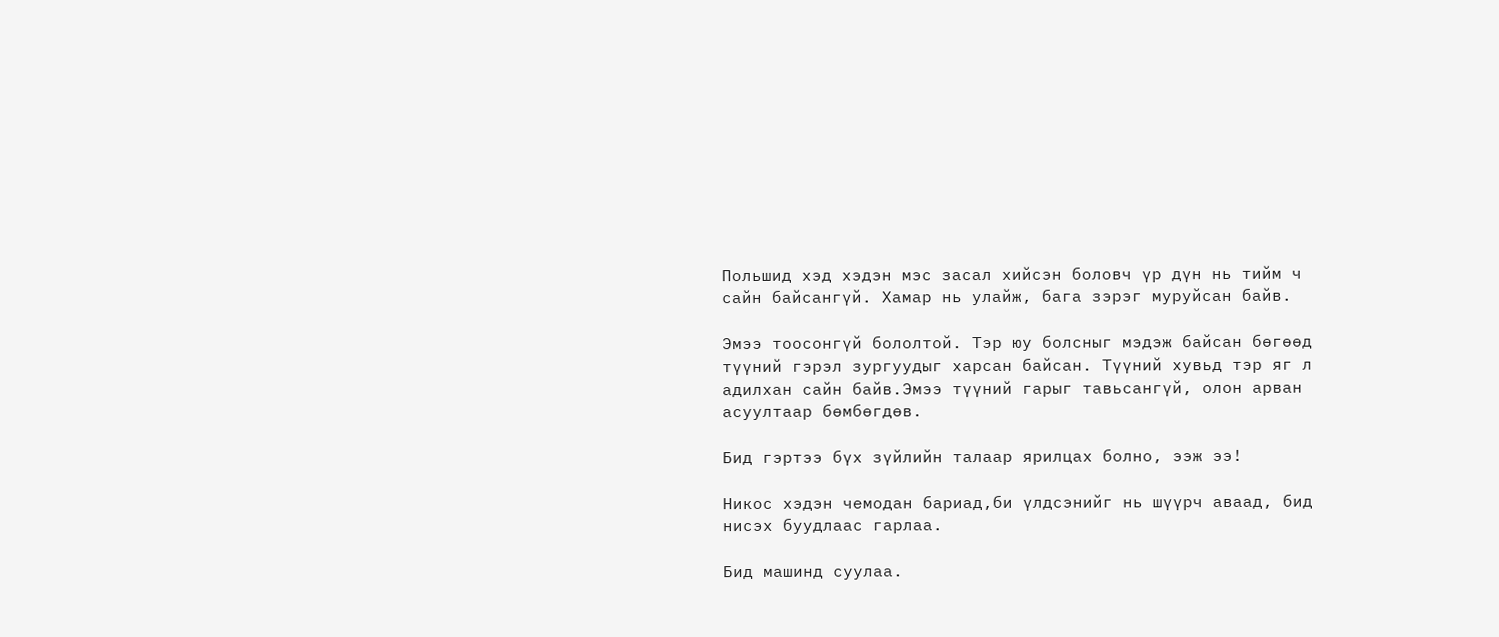Польшид хэд хэдэн мэс засал хийсэн боловч үр дүн нь тийм ч сайн байсангүй. Хамар нь улайж, бага зэрэг муруйсан байв.

Эмээ тоосонгүй бололтой. Тэр юу болсныг мэдэж байсан бөгөөд түүний гэрэл зургуудыг харсан байсан. Түүний хувьд тэр яг л адилхан сайн байв.Эмээ түүний гарыг тавьсангүй, олон арван асуултаар бөмбөгдөв.

Бид гэртээ бүх зүйлийн талаар ярилцах болно, ээж ээ!

Никос хэдэн чемодан бариад,би үлдсэнийг нь шүүрч аваад, бид нисэх буудлаас гарлаа.

Бид машинд суулаа.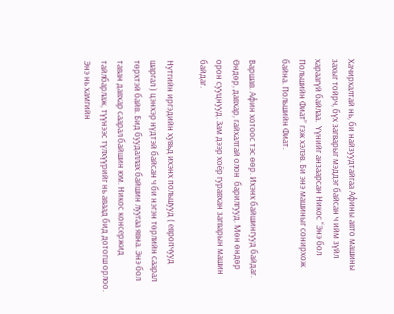Хачирхалтай нь, би найзуудтайгаа Афины авто машины захыг тойрч, бүх загварыг мэддэг байсан ч ийм зүйл хараагүй байлаа.  Үүнийг анзаарсан Никос “Энэ бол Польшийн Фиат” гэж хэлэв. Би энэ машиныг сонирхож байна. Польшийн Фиат.

Варшав. Афин хотоос тэс өөр. Ихэнх байшингууд байдаг. Өндөр, давхар, гайхалтай олон  барилгууд. Мөн өндөр орон сууцнууд. Зам дээр хоёр гуравхан загварын машин байдаг.

Нутгийн иргэдийн хувьд ихэнх польшууд ( европчууд шаргал ) цэнхэр нүдтэй байсан ч би нэгэн төрлийн саарал төрхтэй байв. Бид буудаллах байшин луугаа явна. Энэ бол таван давхар саарал байшин юм. Никос консержид тайлбарлаж, түүнээс түлхүүрийг нь аваад бид дотогш орлоо. Энэ нь хамгийн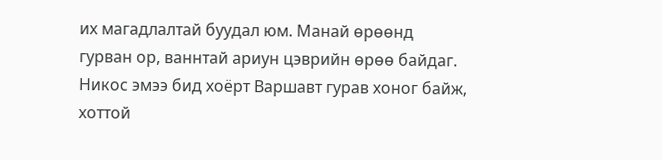их магадлалтай буудал юм. Манай өрөөнд гурван ор, ваннтай ариун цэврийн өрөө байдаг. Никос эмээ бид хоёрт Варшавт гурав хоног байж, хоттой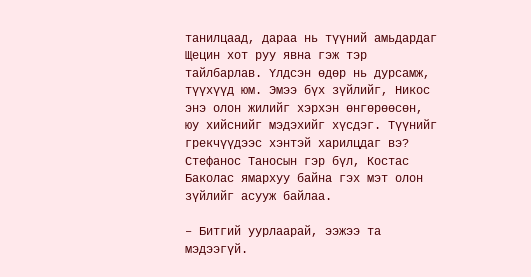танилцаад, дараа нь түүний амьдардаг Щецин хот руу явна гэж тэр тайлбарлав. Үлдсэн өдөр нь дурсамж, түүхүүд юм. Эмээ бүх зүйлийг, Никос энэ олон жилийг хэрхэн өнгөрөөсөн, юу хийснийг мэдэхийг хүсдэг. Түүнийг грекчүүдээс хэнтэй харилцдаг вэ? Стефанос Таносын гэр бүл, Костас Баколас ямархуу байна гэх мэт олон зүйлийг асууж байлаа.

– Битгий уурлаарай, ээжээ та мэдээгүй.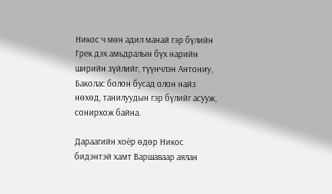Никос ч мөн адил манай гэр бүлийн Грек дэх амьдралын бүх нарийн ширийн зүйлийг, түүнчлэн Антониу, Баколас болон бусад олон найз нөхөд, танилуудын гэр бүлийг асууж, сонирхож байна.

Дараагийн хоёр өдөр Никос бидэнтэй хамт Варшаваар аялан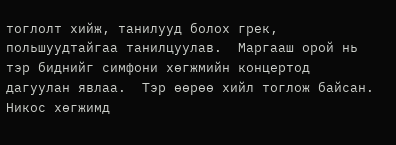тоглолт хийж, танилууд болох грек, польшуудтайгаа танилцуулав.  Маргааш орой нь тэр биднийг симфони хөгжмийн концертод дагуулан явлаа.  Тэр өөрөө хийл тоглож байсан. Никос хөгжимд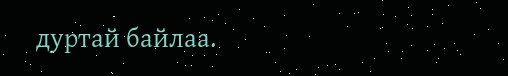дуртай байлаа.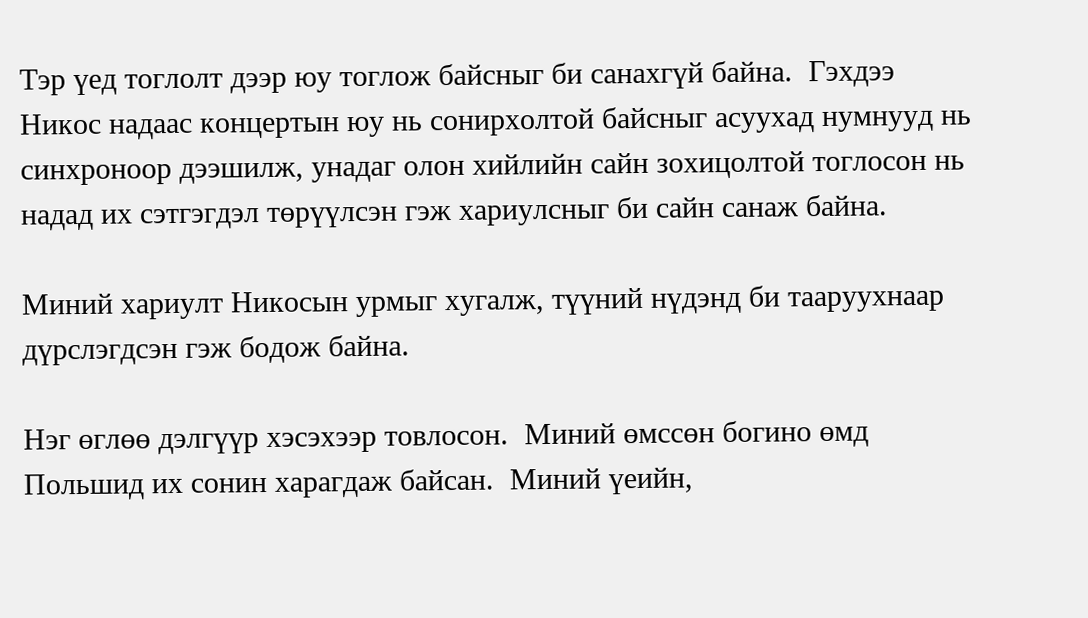Тэр үед тоглолт дээр юу тоглож байсныг би санахгүй байна.  Гэхдээ Никос надаас концертын юу нь сонирхолтой байсныг асуухад нумнууд нь синхроноор дээшилж, унадаг олон хийлийн сайн зохицолтой тоглосон нь надад их сэтгэгдэл төрүүлсэн гэж хариулсныг би сайн санаж байна.

Миний хариулт Никосын урмыг хугалж, түүний нүдэнд би тааруухнаар дүрслэгдсэн гэж бодож байна.

Нэг өглөө дэлгүүр хэсэхээр товлосон.  Миний өмссөн богино өмд Польшид их сонин харагдаж байсан.  Миний үеийн,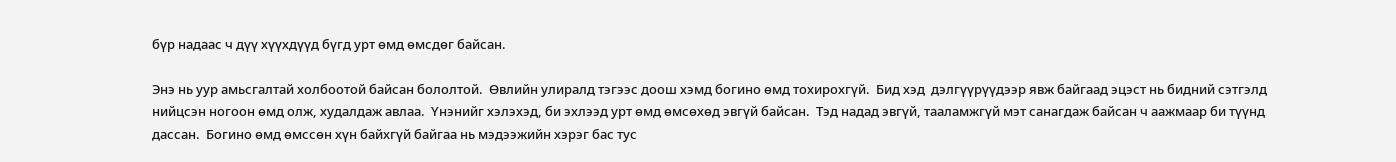бүр надаас ч дүү хүүхдүүд бүгд урт өмд өмсдөг байсан.

Энэ нь уур амьсгалтай холбоотой байсан бололтой.  Өвлийн улиралд тэгээс доош хэмд богино өмд тохирохгүй.  Бид хэд  дэлгүүрүүдээр явж байгаад эцэст нь бидний сэтгэлд нийцсэн ногоон өмд олж, худалдаж авлаа.  Үнэнийг хэлэхэд, би эхлээд урт өмд өмсөхөд эвгүй байсан.  Тэд надад эвгүй, тааламжгүй мэт санагдаж байсан ч аажмаар би түүнд дассан.  Богино өмд өмссөн хүн байхгүй байгаа нь мэдээжийн хэрэг бас тус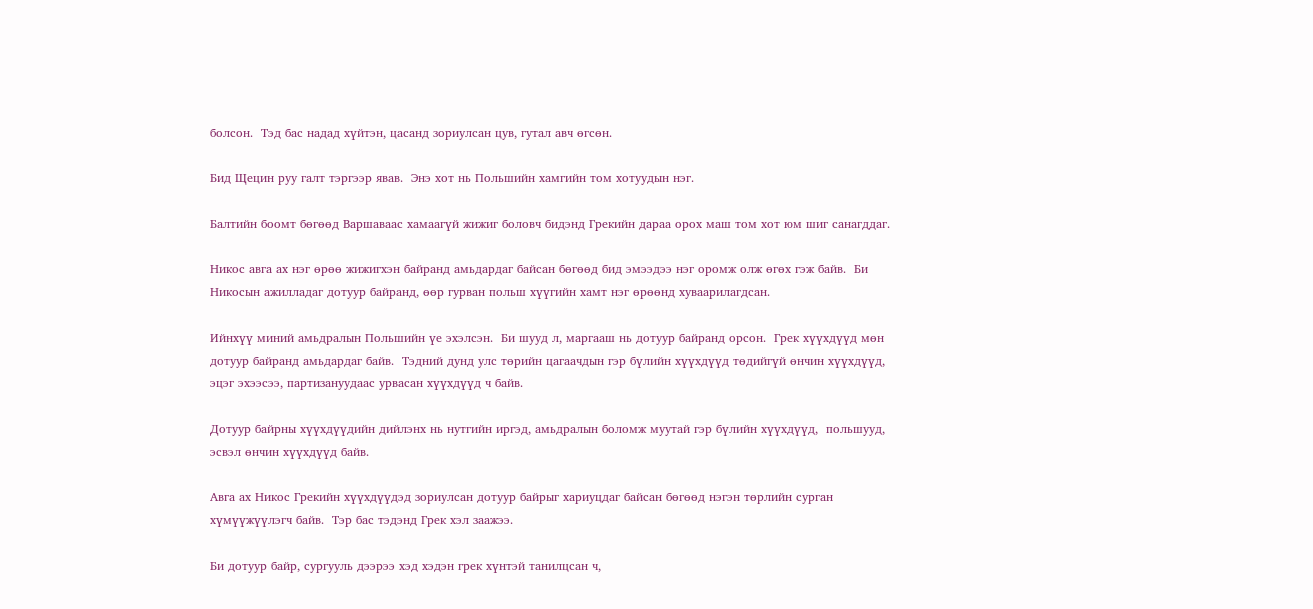болсон.  Тэд бас надад хүйтэн, цасанд зориулсан цув, гутал авч өгсөн.

Бид Щецин руу галт тэргээр явав.  Энэ хот нь Польшийн хамгийн том хотуудын нэг.

Балтийн боомт бөгөөд Варшаваас хамаагүй жижиг боловч бидэнд Грекийн дараа орох маш том хот юм шиг санагддаг.

Никос авга ах нэг өрөө жижигхэн байранд амьдардаг байсан бөгөөд бид эмээдээ нэг оромж олж өгөх гэж байв.  Би Никосын ажилладаг дотуур байранд, өөр гурван польш хүүгийн хамт нэг өрөөнд хуваарилагдсан.

Ийнхүү миний амьдралын Польшийн үе эхэлсэн.  Би шууд л, маргааш нь дотуур байранд орсон.  Грек хүүхдүүд мөн дотуур байранд амьдардаг байв.  Тэдний дунд улс төрийн цагаачдын гэр бүлийн хүүхдүүд төдийгүй өнчин хүүхдүүд, эцэг эхээсээ, партизануудаас урвасан хүүхдүүд ч байв.

Дотуур байрны хүүхдүүдийн дийлэнх нь нутгийн иргэд, амьдралын боломж муутай гэр бүлийн хүүхдүүд,  польшууд, эсвэл өнчин хүүхдүүд байв.

Авга ах Никос Грекийн хүүхдүүдэд зориулсан дотуур байрыг хариуцдаг байсан бөгөөд нэгэн төрлийн сурган хүмүүжүүлэгч байв.  Тэр бас тэдэнд Грек хэл заажээ.

Би дотуур байр, сургууль дээрээ хэд хэдэн грек хүнтэй танилцсан ч,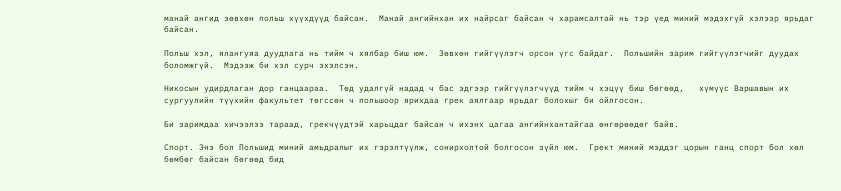манай ангид зөвхөн польш хүүхдүүд байсан.  Манай ангийнхан их найрсаг байсан ч харамсалтай нь тэр үед миний мэдэхгүй хэлээр ярьдаг байсан.

Польш хэл, ялангуяа дуудлага нь тийм ч хялбар биш юм.  Зөвхөн гийгүүлэгч орсон үгс байдаг.  Польшийн зарим гийгүүлэгчийг дуудах боломжгүй.  Мэдээж би хэл сурч эхэлсэн.

Никосын удирдлаган дор ганцаараа.  Төд удалгүй надад ч бас эдгээр гийгүүлэгчүүд тийм ч хэцүү биш бөгөөд,   хүмүүс Варшавын их сургуулийн түүхийн факультет төгссөн ч польшоор ярихдаа грек аялгаар ярьдаг болохыг би ойлгосон.

Би заримдаа хичээлээ тараад, грекчүүдтэй харьцдаг байсан ч ихэнх цагаа ангийнхантайгаа өнгөрөөдөг байв.

Спорт. Энэ бол Польшид миний амьдралыг их гэрэлтүүлж, сонирхолтой болгосон зүйл юм.  Грект миний мэддэг цорын ганц спорт бол хөл бөмбөг байсан бөгөөд бид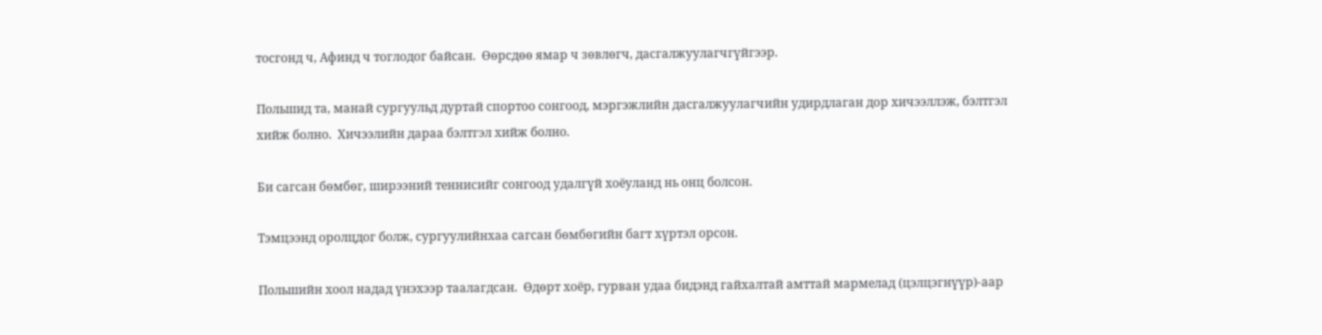тосгонд ч, Афинд ч тоглодог байсан.  Өөрсдөө ямар ч зөвлөгч, дасгалжуулагчгүйгээр.

Польшид та, манай сургуульд дуртай спортоо сонгоод, мэргэжлийн дасгалжуулагчийн удирдлаган дор хичээллэж, бэлтгэл хийж болно.  Хичээлийн дараа бэлтгэл хийж болно.

Би сагсан бөмбөг, ширээний теннисийг сонгоод удалгүй хоёуланд нь онц болсон.

Тэмцээнд оролцдог болж, сургуулийнхаа сагсан бөмбөгийн багт хүртэл орсон.

Польшийн хоол надад үнэхээр таалагдсан.  Өдөрт хоёр, гурван удаа бидэнд гайхалтай амттай мармелад (цэлцэгнүүр)-аар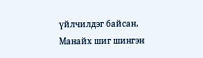үйлчилдэг байсан.  Манайх шиг шингэн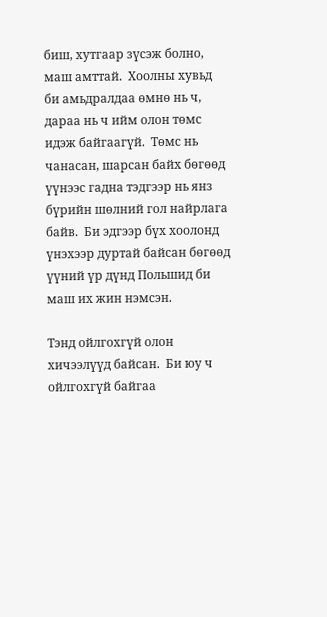биш, хутгаар зүсэж болно, маш амттай.  Хоолны хувьд би амьдралдаа өмнө нь ч, дараа нь ч ийм олон төмс идэж байгаагүй.  Төмс нь чанасан, шарсан байх бөгөөд үүнээс гадна тэдгээр нь янз бүрийн шөлний гол найрлага байв.  Би эдгээр бүх хоолонд үнэхээр дуртай байсан бөгөөд үүний үр дүнд Польшид би маш их жин нэмсэн.

Тэнд ойлгохгүй олон хичээлүүд байсан.  Би юу ч ойлгохгүй байгаа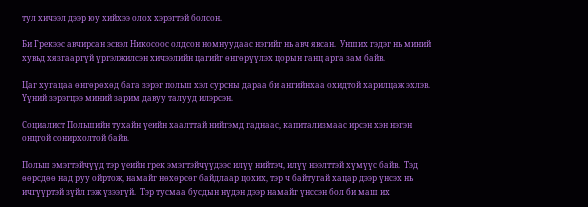тул хичээл дээр юу хийхээ олох хэрэгтэй болсон.

Би Грекээс авчирсан эсвэл Никосоос олдсон номнуудаас нэгийг нь авч явсан.  Унших гэдэг нь миний хувьд хязгааргүй үргэлжилсэн хичээлийн цагийг өнгөрүүлэх цорын ганц арга зам байв.

Цаг хугацаа өнгөрөхөд бага зэрэг польш хэл сурсны дараа би ангийнхаа охидтой харилцаж эхлэв.  Үүний зэрэгцээ миний зарим давуу талууд илэрсэн.

Социалист Польшийн тухайн үеийн хаалттай нийгэмд гаднаас, капитализмаас ирсэн хэн нэгэн онцгой сонирхолтой байв.

Польш эмэгтэйчүүд тэр үеийн грек эмэгтэйчүүдээс илүү нийтэч, илүү нээлттэй хүмүүс байв.  Тэд өөрсдөө над руу ойртож, намайг нөхөрсөг байдлаар цохих, тэр ч байтугай хацар дээр үнсэх нь ичгүүртэй зүйл гэж үзээгүй.  Тэр тусмаа бусдын нүдэн дээр намайг үнссэн бол би маш их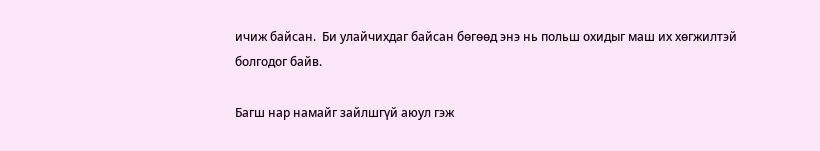ичиж байсан.  Би улайчихдаг байсан бөгөөд энэ нь польш охидыг маш их хөгжилтэй болгодог байв.

Багш нар намайг зайлшгүй аюул гэж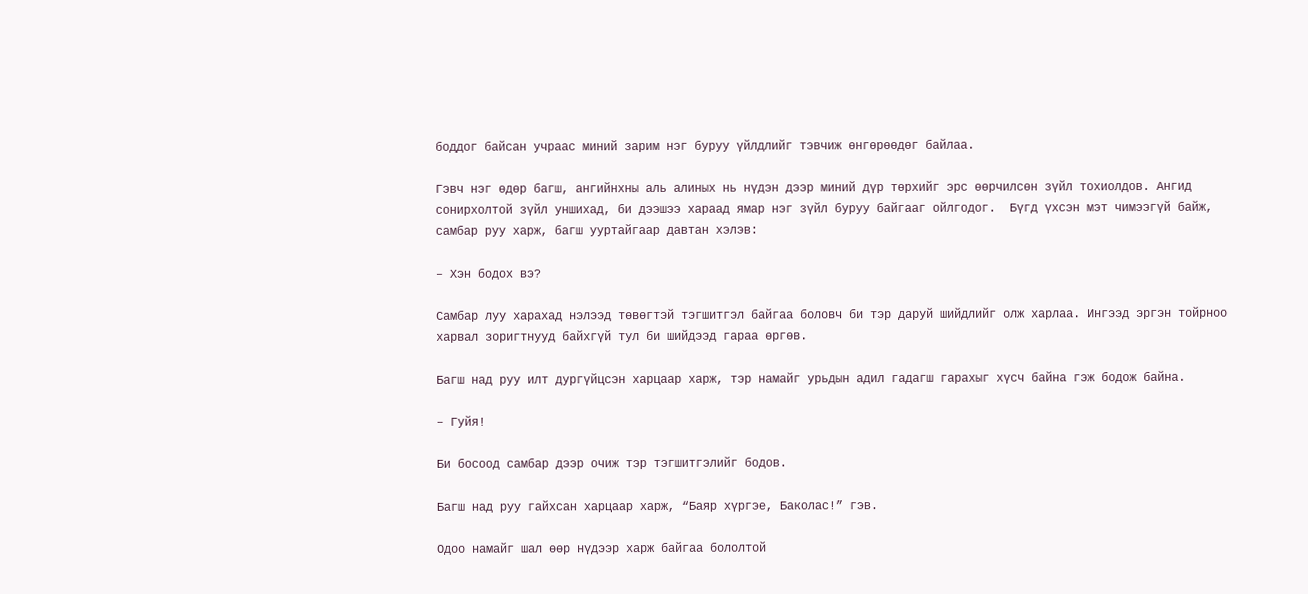боддог байсан учраас миний зарим нэг буруу үйлдлийг тэвчиж өнгөрөөдөг байлаа.

Гэвч нэг өдөр багш, ангийнхны аль алиных нь нүдэн дээр миний дүр төрхийг эрс өөрчилсөн зүйл тохиолдов. Ангид сонирхолтой зүйл уншихад, би дээшээ хараад ямар нэг зүйл буруу байгааг ойлгодог.  Бүгд үхсэн мэт чимээгүй байж, самбар руу харж, багш ууртайгаар давтан хэлэв:

– Хэн бодох вэ?

Самбар луу харахад нэлээд төвөгтэй тэгшитгэл байгаа боловч би тэр даруй шийдлийг олж харлаа. Ингээд эргэн тойрноо харвал зоригтнууд байхгүй тул би шийдээд гараа өргөв.

Багш над руу илт дургүйцсэн харцаар харж, тэр намайг урьдын адил гадагш гарахыг хүсч байна гэж бодож байна.

– Гуйя!

Би босоод самбар дээр очиж тэр тэгшитгэлийг бодов.

Багш над руу гайхсан харцаар харж, “Баяр хүргэе, Баколас!” гэв.

Одоо намайг шал өөр нүдээр харж байгаа бололтой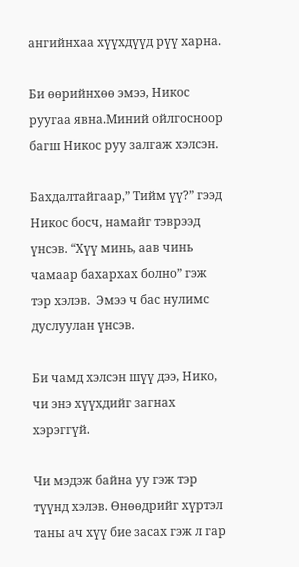ангийнхаа хүүхдүүд рүү харна.

Би өөрийнхөө эмээ, Никос руугаа явна.Миний ойлгосноор багш Никос руу залгаж хэлсэн.

Бахдалтайгаар,” Тийм үү?” гээд  Никос босч, намайг тэврээд үнсэв. “Хүү минь, аав чинь чамаар бахархах болно” гэж тэр хэлэв.  Эмээ ч бас нулимс дуслуулан үнсэв.

Би чамд хэлсэн шүү дээ, Нико, чи энэ хүүхдийг загнах хэрэггүй.

Чи мэдэж байна уу гэж тэр түүнд хэлэв. Өнөөдрийг хүртэл таны ач хүү бие засах гэж л гар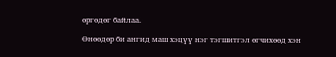өргөдөг байлаа.

Өнөөдөр би ангид маш хэцүү нэг тэгшитгэл өгчихөөд хэн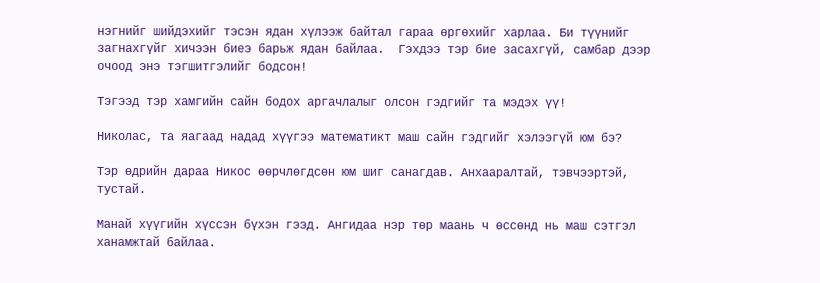нэгнийг шийдэхийг тэсэн ядан хүлээж байтал гараа өргөхийг харлаа. Би түүнийг загнахгүйг хичээн биеэ барьж ядан байлаа.  Гэхдээ тэр бие засахгүй, самбар дээр очоод энэ тэгшитгэлийг бодсон!

Тэгээд тэр хамгийн сайн бодох аргачлалыг олсон гэдгийг та мэдэх үү!

Николас, та яагаад надад хүүгээ математикт маш сайн гэдгийг хэлээгүй юм бэ?

Тэр өдрийн дараа Никос өөрчлөгдсөн юм шиг санагдав. Анхааралтай, тэвчээртэй, тустай.

Манай хүүгийн хүссэн бүхэн гээд. Ангидаа нэр төр маань ч өссөнд нь маш сэтгэл ханамжтай байлаа.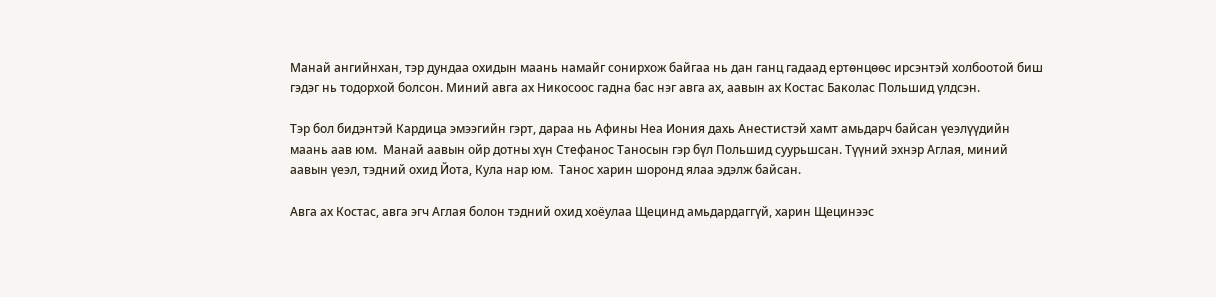Манай ангийнхан, тэр дундаа охидын маань намайг сонирхож байгаа нь дан ганц гадаад ертөнцөөс ирсэнтэй холбоотой биш гэдэг нь тодорхой болсон. Миний авга ах Никосоос гадна бас нэг авга ах, аавын ах Костас Баколас Польшид үлдсэн.

Тэр бол бидэнтэй Кардица эмээгийн гэрт, дараа нь Афины Неа Иония дахь Анестистэй хамт амьдарч байсан үеэлүүдийн маань аав юм.  Манай аавын ойр дотны хүн Стефанос Таносын гэр бүл Польшид суурьшсан. Түүний эхнэр Аглая, миний аавын үеэл, тэдний охид Йота, Кула нар юм.  Танос харин шоронд ялаа эдэлж байсан.

Авга ах Костас, авга эгч Аглая болон тэдний охид хоёулаа Щецинд амьдардаггүй, харин Щецинээс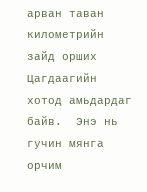арван таван километрийн зайд орших Цагдаагийн хотод амьдардаг байв.  Энэ нь гучин мянга орчим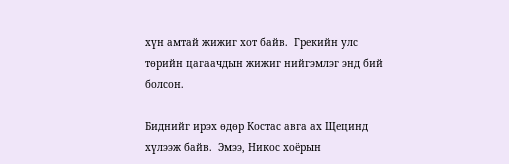хүн амтай жижиг хот байв.  Грекийн улс төрийн цагаачдын жижиг нийгэмлэг энд бий болсон.

Биднийг ирэх өдөр Костас авга ах Щецинд хүлээж байв.  Эмээ, Никос хоёрын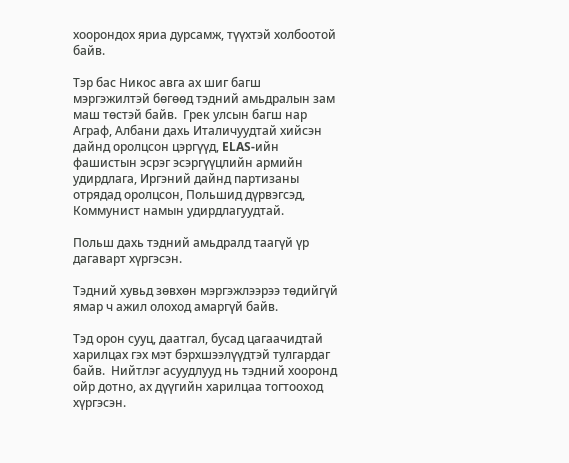хоорондох яриа дурсамж, түүхтэй холбоотой байв.

Тэр бас Никос авга ах шиг багш мэргэжилтэй бөгөөд тэдний амьдралын зам маш төстэй байв.  Грек улсын багш нар  Аграф, Албани дахь Италичуудтай хийсэн дайнд оролцсон цэргүүд, ELAS-ийн фашистын эсрэг эсэргүүцлийн армийн удирдлага, Иргэний дайнд партизаны отрядад оролцсон, Польшид дүрвэгсэд, Коммунист намын удирдлагуудтай.

Польш дахь тэдний амьдралд таагүй үр дагаварт хүргэсэн.

Тэдний хувьд зөвхөн мэргэжлээрээ төдийгүй ямар ч ажил олоход амаргүй байв.

Тэд орон сууц, даатгал, бусад цагаачидтай харилцах гэх мэт бэрхшээлүүдтэй тулгардаг байв.  Нийтлэг асуудлууд нь тэдний хооронд ойр дотно, ах дүүгийн харилцаа тогтооход хүргэсэн.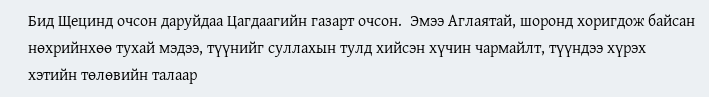Бид Щецинд очсон даруйдаа Цагдаагийн газарт очсон.  Эмээ Аглаятай, шоронд хоригдож байсан нөхрийнхөө тухай мэдээ, түүнийг суллахын тулд хийсэн хүчин чармайлт, түүндээ хүрэх хэтийн төлөвийн талаар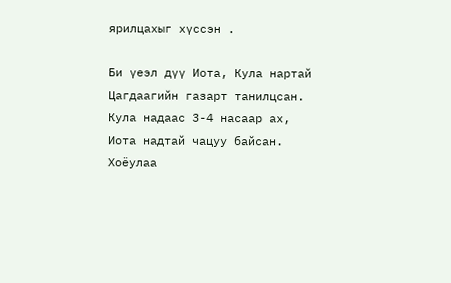ярилцахыг хүссэн .

Би үеэл дүү Иота, Кула нартай Цагдаагийн газарт танилцсан.  Кула надаас 3-4 насаар ах, Иота надтай чацуу байсан.  Хоёулаа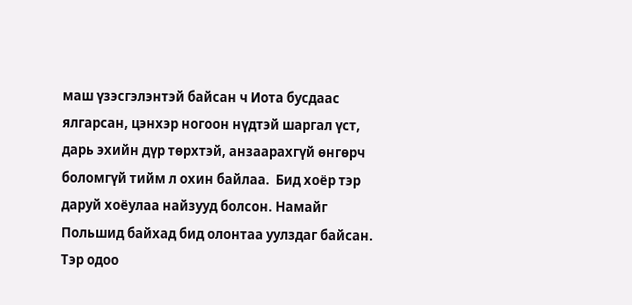маш үзэсгэлэнтэй байсан ч Иота бусдаас ялгарсан, цэнхэр ногоон нүдтэй шаргал үст, дарь эхийн дүр төрхтэй, анзаарахгүй өнгөрч боломгүй тийм л охин байлаа.  Бид хоёр тэр даруй хоёулаа найзууд болсон. Намайг Польшид байхад бид олонтаа уулздаг байсан. Тэр одоо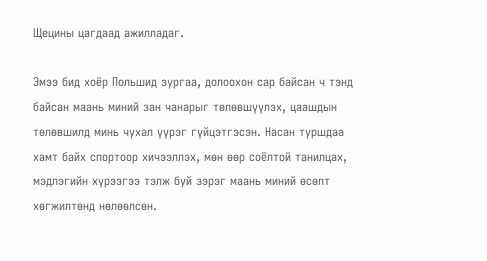Щецины цагдаад ажилладаг.

Эмээ бид хоёр Польшид зургаа, долоохон сар байсан ч тэнд байсан маань миний зан чанарыг төлөвшүүлэх, цаашдын төлөвшилд минь чухал үүрэг гүйцэтгэсэн. Насан туршдаа хамт байх спортоор хичээллэх, мөн өөр соёлтой танилцах, мэдлэгийн хүрээгээ тэлж буй зэрэг маань миний өсөлт хөгжилтөнд нөлөөлсөн.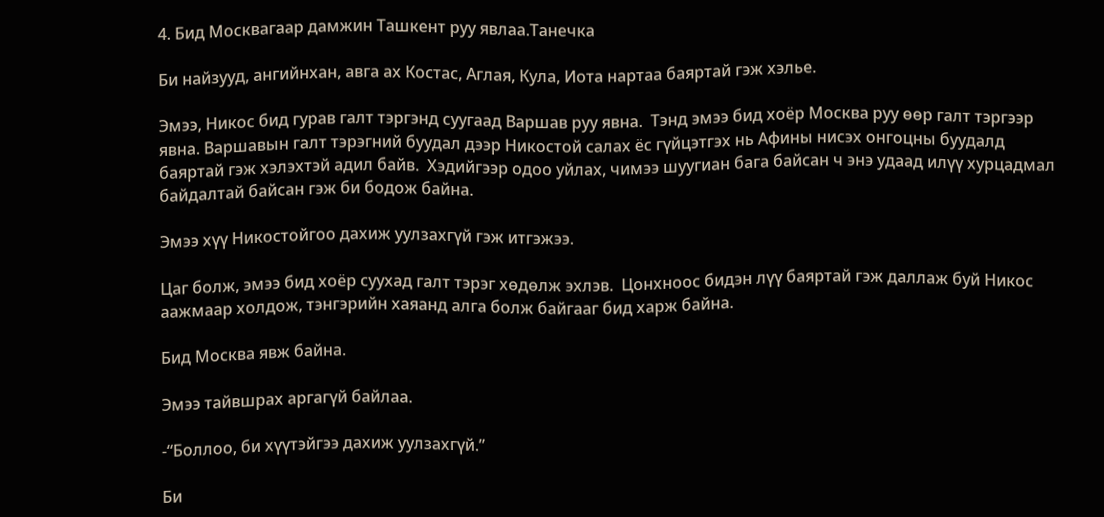4. Бид Москвагаар дамжин Ташкент руу явлаа.Танечка

Би найзууд, ангийнхан, авга ах Костас, Аглая, Кула, Иота нартаа баяртай гэж хэлье.

Эмээ, Никос бид гурав галт тэргэнд суугаад Варшав руу явна.  Тэнд эмээ бид хоёр Москва руу өөр галт тэргээр явна. Варшавын галт тэрэгний буудал дээр Никостой салах ёс гүйцэтгэх нь Афины нисэх онгоцны буудалд баяртай гэж хэлэхтэй адил байв.  Хэдийгээр одоо уйлах, чимээ шуугиан бага байсан ч энэ удаад илүү хурцадмал байдалтай байсан гэж би бодож байна.

Эмээ хүү Никостойгоо дахиж уулзахгүй гэж итгэжээ.

Цаг болж, эмээ бид хоёр суухад галт тэрэг хөдөлж эхлэв.  Цонхноос бидэн лүү баяртай гэж даллаж буй Никос аажмаар холдож, тэнгэрийн хаяанд алга болж байгааг бид харж байна.

Бид Москва явж байна.

Эмээ тайвшрах аргагүй байлаа.

-“Боллоо, би хүүтэйгээ дахиж уулзахгүй.”

Би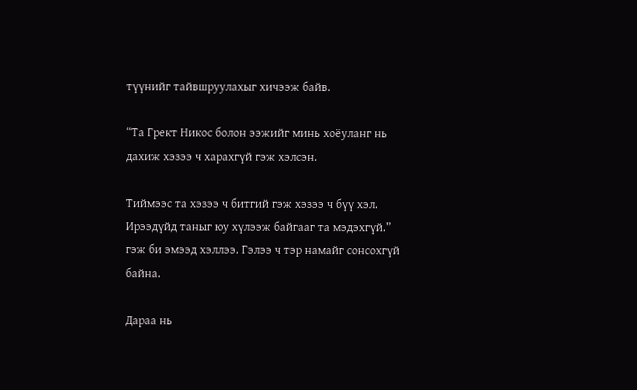түүнийг тайвшруулахыг хичээж байв.

“Та Грект Никос болон ээжийг минь хоёуланг нь дахиж хэзээ ч харахгүй гэж хэлсэн.

Тиймээс та хэзээ ч битгий гэж хэзээ ч бүү хэл.  Ирээдүйд таныг юу хүлээж байгааг та мэдэхгүй.” гэж би эмээд хэллээ. Гэлээ ч тэр намайг сонсохгүй байна.

Дараа нь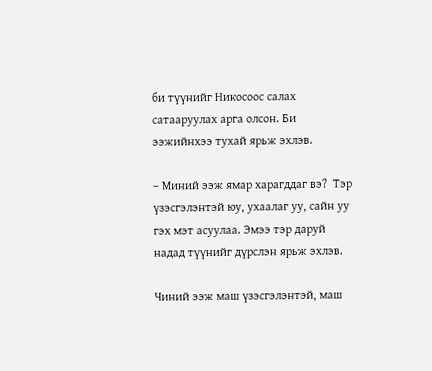би түүнийг Никосоос салах сатааруулах арга олсон. Би ээжийнхээ тухай ярьж эхлэв.

– Миний ээж ямар харагддаг вэ?  Тэр үзэсгэлэнтэй юу, ухаалаг уу, сайн уу гэх мэт асуулаа. Эмээ тэр даруй надад түүнийг дүрслэн ярьж эхлэв.

Чиний ээж маш үзэсгэлэнтэй, маш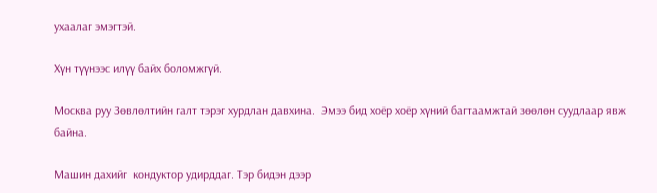ухаалаг эмэгтэй.

Хүн түүнээс илүү байх боломжгүй.

Москва руу Зөвлөлтийн галт тэрэг хурдлан давхина.  Эмээ бид хоёр хоёр хүний багтаамжтай зөөлөн суудлаар явж байна.

Машин дахийг  кондуктор удирддаг. Тэр бидэн дээр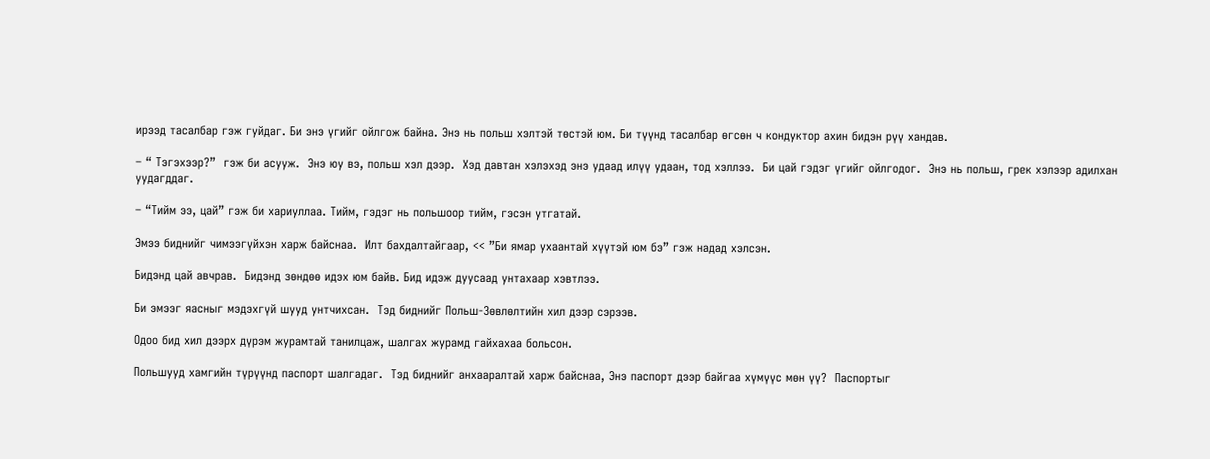ирээд тасалбар гэж гуйдаг. Би энэ үгийг ойлгож байна. Энэ нь польш хэлтэй төстэй юм. Би түүнд тасалбар өгсөн ч кондуктор ахин бидэн рүү хандав.

– “ Тэгэхээр?”  гэж би асууж.  Энэ юу вэ, польш хэл дээр.  Хэд давтан хэлэхэд энэ удаад илүү удаан, тод хэллээ.  Би цай гэдэг үгийг ойлгодог.  Энэ нь польш, грек хэлээр адилхан уудагддаг.

– “Тийм ээ, цай” гэж би хариуллаа. Тийм, гэдэг нь польшоор тийм, гэсэн утгатай.

Эмээ биднийг чимээгүйхэн харж байснаа.  Илт бахдалтайгаар, << ”Би ямар ухаантай хүүтэй юм бэ” гэж надад хэлсэн.

Бидэнд цай авчрав.  Бидэнд зөндөө идэх юм байв. Бид идэж дуусаад унтахаар хэвтлээ.

Би эмээг яасныг мэдэхгүй шууд унтчихсан.  Тэд биднийг Польш-Зөвлөлтийн хил дээр сэрээв.

Одоо бид хил дээрх дүрэм журамтай танилцаж, шалгах журамд гайхахаа больсон.

Польшууд хамгийн түрүүнд паспорт шалгадаг.  Тэд биднийг анхааралтай харж байснаа, Энэ паспорт дээр байгаа хүмүүс мөн үү?  Паспортыг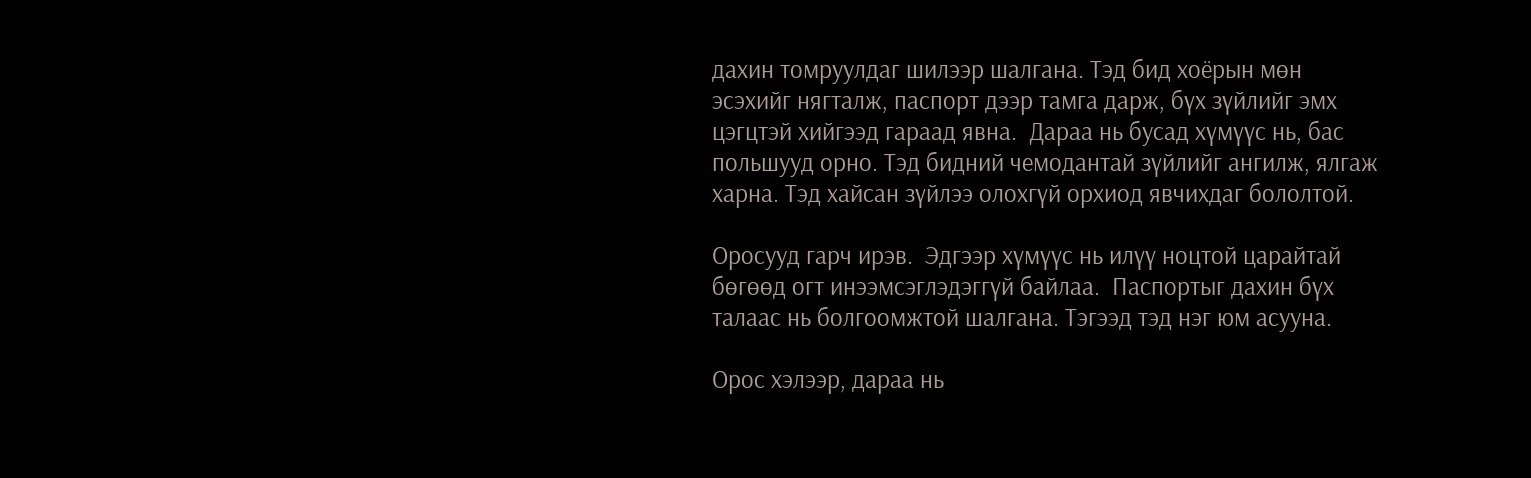дахин томруулдаг шилээр шалгана. Тэд бид хоёрын мөн эсэхийг нягталж, паспорт дээр тамга дарж, бүх зүйлийг эмх цэгцтэй хийгээд гараад явна.  Дараа нь бусад хүмүүс нь, бас польшууд орно. Тэд бидний чемодантай зүйлийг ангилж, ялгаж харна. Тэд хайсан зүйлээ олохгүй орхиод явчихдаг бололтой.

Оросууд гарч ирэв.  Эдгээр хүмүүс нь илүү ноцтой царайтай бөгөөд огт инээмсэглэдэггүй байлаа.  Паспортыг дахин бүх талаас нь болгоомжтой шалгана. Тэгээд тэд нэг юм асууна.

Орос хэлээр, дараа нь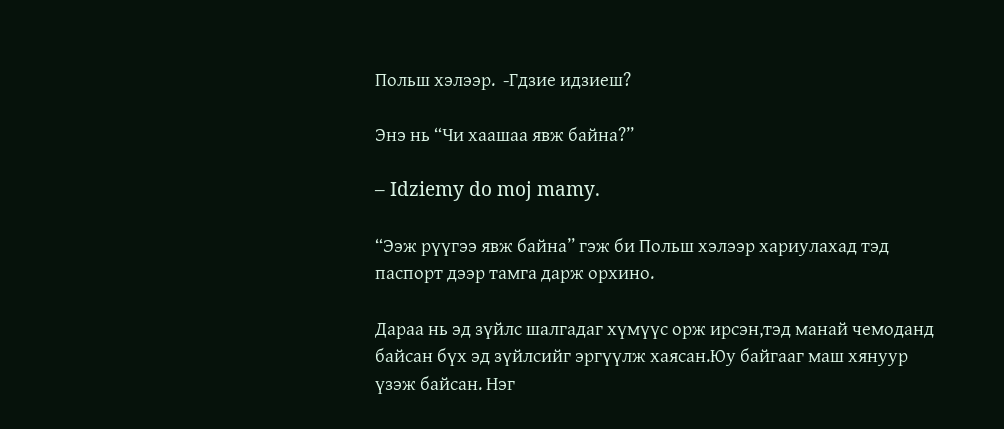Польш хэлээр.  -Гдзие идзиеш?

Энэ нь “Чи хаашаа явж байна?”

– Idziemy do moj mamy.

“Ээж рүүгээ явж байна” гэж би Польш хэлээр хариулахад тэд паспорт дээр тамга дарж орхино.

Дараа нь эд зүйлс шалгадаг хүмүүс орж ирсэн,тэд манай чемоданд байсан бүх эд зүйлсийг эргүүлж хаясан.Юу байгааг маш хянуур үзэж байсан. Нэг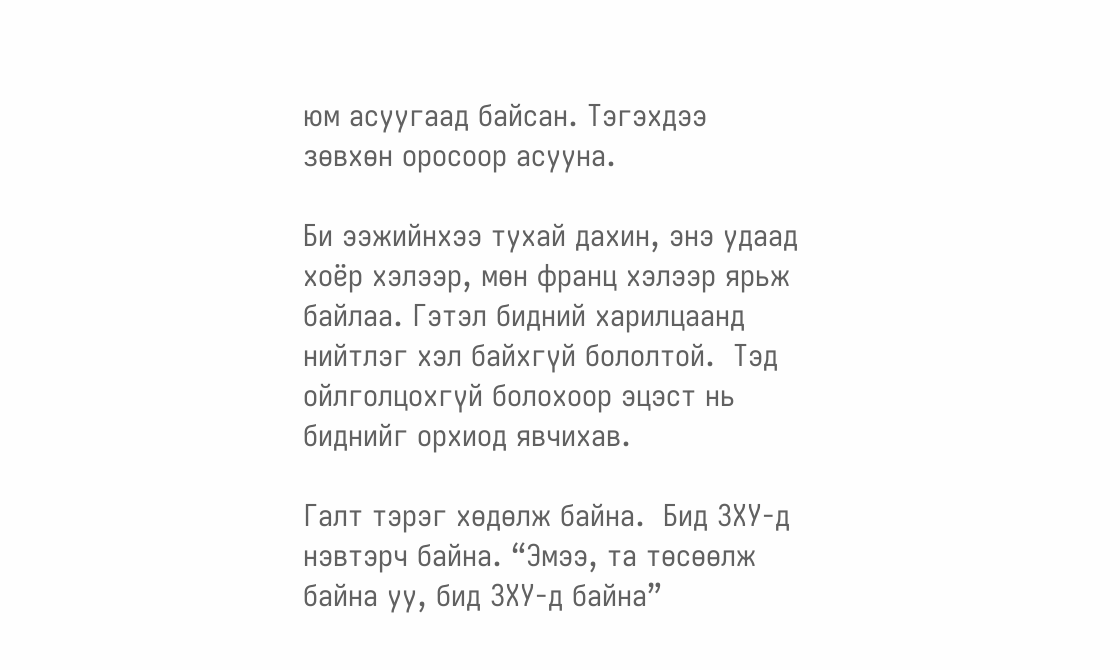юм асуугаад байсан. Тэгэхдээ зөвхөн оросоор асууна.

Би ээжийнхээ тухай дахин, энэ удаад хоёр хэлээр, мөн франц хэлээр ярьж байлаа. Гэтэл бидний харилцаанд нийтлэг хэл байхгүй бололтой.  Тэд ойлголцохгүй болохоор эцэст нь биднийг орхиод явчихав.

Галт тэрэг хөдөлж байна.  Бид ЗХУ-д нэвтэрч байна. “Эмээ, та төсөөлж байна уу, бид ЗХУ-д байна”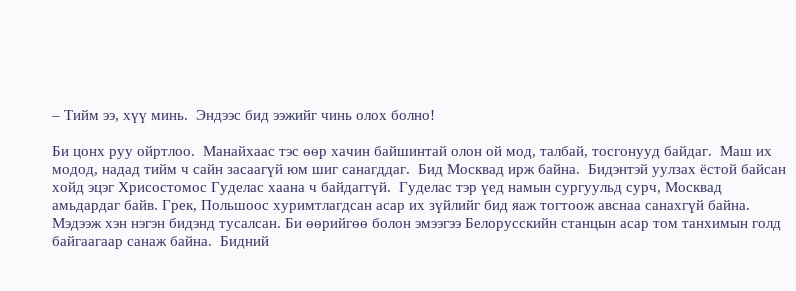– Тийм ээ, хүү минь.  Эндээс бид ээжийг чинь олох болно!

Би цонх руу ойртлоо.  Манайхаас тэс өөр хачин байшинтай олон ой мод, талбай, тосгонууд байдаг.  Маш их модод, надад тийм ч сайн засаагүй юм шиг санагддаг.  Бид Москвад ирж байна.  Бидэнтэй уулзах ёстой байсан хойд эцэг Хрисостомос Гуделас хаана ч байдаггүй.  Гуделас тэр үед намын сургуульд сурч, Москвад амьдардаг байв. Грек, Польшоос хуримтлагдсан асар их зүйлийг бид яаж тогтоож авснаа санахгүй байна.  Мэдээж хэн нэгэн бидэнд тусалсан. Би өөрийгөө болон эмээгээ Белорусскийн станцын асар том танхимын голд байгаагаар санаж байна.  Бидний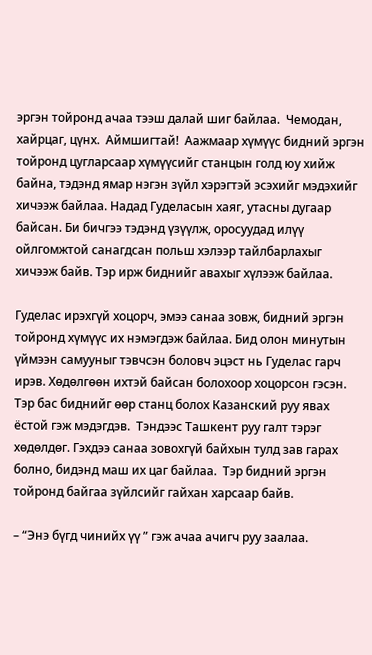эргэн тойронд ачаа тээш далай шиг байлаа.  Чемодан, хайрцаг, цүнх.  Аймшигтай!  Аажмаар хүмүүс бидний эргэн тойронд цугларсаар хүмүүсийг станцын голд юу хийж байна, тэдэнд ямар нэгэн зүйл хэрэгтэй эсэхийг мэдэхийг хичээж байлаа. Надад Гуделасын хаяг, утасны дугаар байсан. Би бичгээ тэдэнд үзүүлж, оросуудад илүү ойлгомжтой санагдсан польш хэлээр тайлбарлахыг хичээж байв. Тэр ирж биднийг авахыг хүлээж байлаа.

Гуделас ирэхгүй хоцорч, эмээ санаа зовж, бидний эргэн тойронд хүмүүс их нэмэгдэж байлаа. Бид олон минутын үймээн самууныг тэвчсэн боловч эцэст нь Гуделас гарч ирэв. Хөдөлгөөн ихтэй байсан болохоор хоцорсон гэсэн.  Тэр бас биднийг өөр станц болох Казанский руу явах ёстой гэж мэдэгдэв.  Тэндээс Ташкент руу галт тэрэг хөдөлдөг. Гэхдээ санаа зовохгүй байхын тулд зав гарах болно, бидэнд маш их цаг байлаа.  Тэр бидний эргэн тойронд байгаа зүйлсийг гайхан харсаар байв.

– “Энэ бүгд чинийх үү ” гэж ачаа ачигч руу заалаа.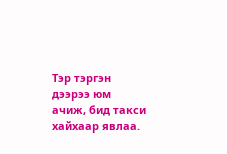Тэр тэргэн дээрээ юм ачиж, бид такси хайхаар явлаа.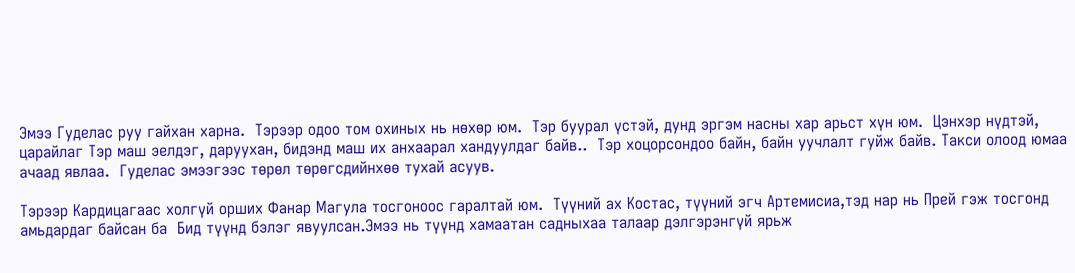Эмээ Гуделас руу гайхан харна.  Тэрээр одоо том охиных нь нөхөр юм.  Тэр буурал үстэй, дунд эргэм насны хар арьст хүн юм.  Цэнхэр нүдтэй, царайлаг Тэр маш эелдэг, даруухан, бидэнд маш их анхаарал хандуулдаг байв..  Тэр хоцорсондоо байн, байн уучлалт гуйж байв. Такси олоод юмаа ачаад явлаа.  Гуделас эмээгээс төрөл төрөгсдийнхөө тухай асуув.

Тэрээр Кардицагаас холгүй орших Фанар Магула тосгоноос гаралтай юм.  Түүний ах Костас, түүний эгч Артемисиа,тэд нар нь Прей гэж тосгонд амьдардаг байсан ба  Бид түүнд бэлэг явуулсан.Эмээ нь түүнд хамаатан садныхаа талаар дэлгэрэнгүй ярьж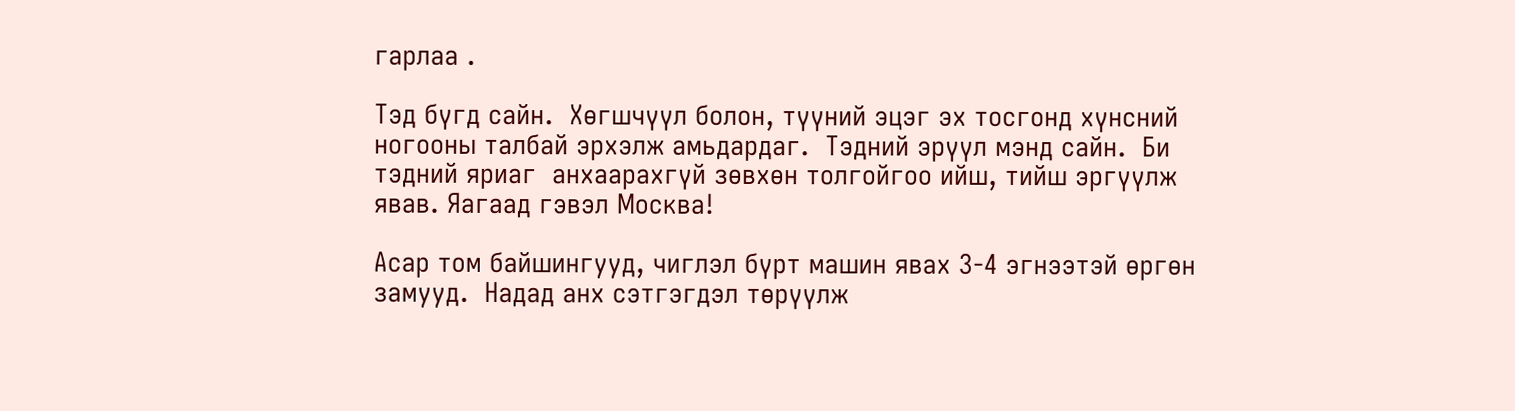гарлаа .

Тэд бүгд сайн.  Хөгшчүүл болон, түүний эцэг эх тосгонд хүнсний ногооны талбай эрхэлж амьдардаг.  Тэдний эрүүл мэнд сайн.  Би тэдний яриаг  анхаарахгүй зөвхөн толгойгоо ийш, тийш эргүүлж явав. Яагаад гэвэл Москва!

Асар том байшингууд, чиглэл бүрт машин явах 3-4 эгнээтэй өргөн замууд.  Надад анх сэтгэгдэл төрүүлж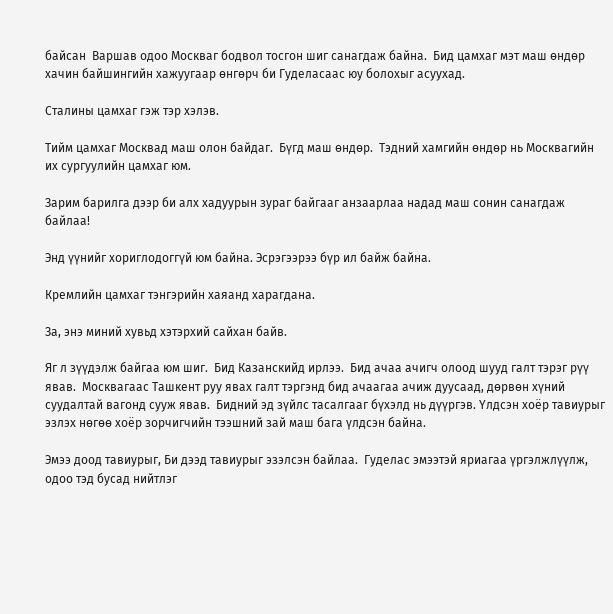байсан  Варшав одоо Москваг бодвол тосгон шиг санагдаж байна.  Бид цамхаг мэт маш өндөр хачин байшингийн хажуугаар өнгөрч би Гуделасаас юу болохыг асуухад.

Сталины цамхаг гэж тэр хэлэв.

Тийм цамхаг Москвад маш олон байдаг.  Бүгд маш өндөр.  Тэдний хамгийн өндөр нь Москвагийн их сургуулийн цамхаг юм.

Зарим барилга дээр би алх хадуурын зураг байгааг анзаарлаа надад маш сонин санагдаж байлаа!

Энд үүнийг хориглодоггүй юм байна. Эсрэгээрээ бүр ил байж байна.

Кремлийн цамхаг тэнгэрийн хаяанд харагдана.

За, энэ миний хувьд хэтэрхий сайхан байв.

Яг л зүүдэлж байгаа юм шиг.  Бид Казанскийд ирлээ.  Бид ачаа ачигч олоод шууд галт тэрэг рүү явав.  Москвагаас Ташкент руу явах галт тэргэнд бид ачаагаа ачиж дуусаад, дөрвөн хүний суудалтай вагонд сууж явав.  Бидний эд зүйлс тасалгааг бүхэлд нь дүүргэв. Үлдсэн хоёр тавиурыг эзлэх нөгөө хоёр зорчигчийн тээшний зай маш бага үлдсэн байна.

Эмээ доод тавиурыг, Би дээд тавиурыг эзэлсэн байлаа.  Гуделас эмээтэй яриагаа үргэлжлүүлж, одоо тэд бусад нийтлэг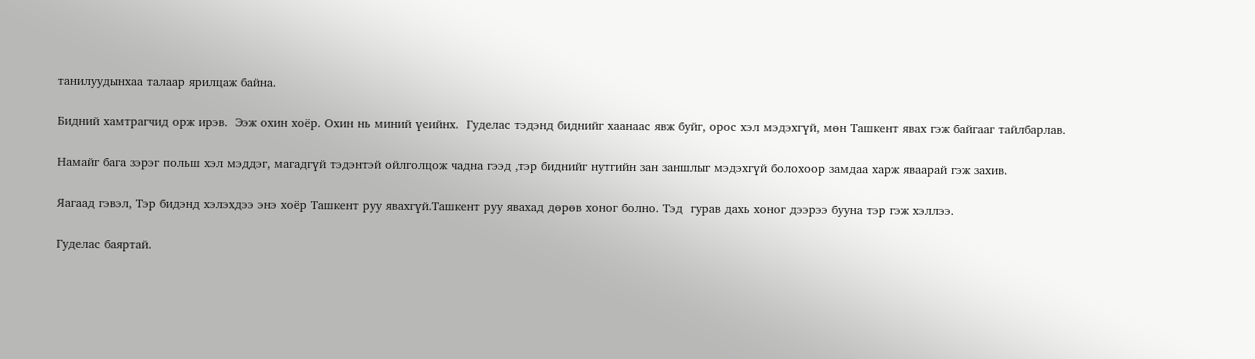танилуудынхаа талаар ярилцаж байна.

Бидний хамтрагчид орж ирэв.  Ээж охин хоёр. Охин нь миний үеийнх.  Гуделас тэдэнд биднийг хаанаас явж буйг, орос хэл мэдэхгүй, мөн Ташкент явах гэж байгааг тайлбарлав.

Намайг бага зэрэг польш хэл мэддэг, магадгүй тэдэнтэй ойлголцож чадна гээд ,тэр биднийг нутгийн зан заншлыг мэдэхгүй болохоор замдаа харж яваарай гэж захив.

Яагаад гэвэл, Тэр бидэнд хэлэхдээ энэ хоёр Ташкент руу явахгүй.Ташкент руу явахад дөрөв хоног болно. Тэд  гурав дахь хоног дээрээ бууна тэр гэж хэллээ.

Гуделас баяртай.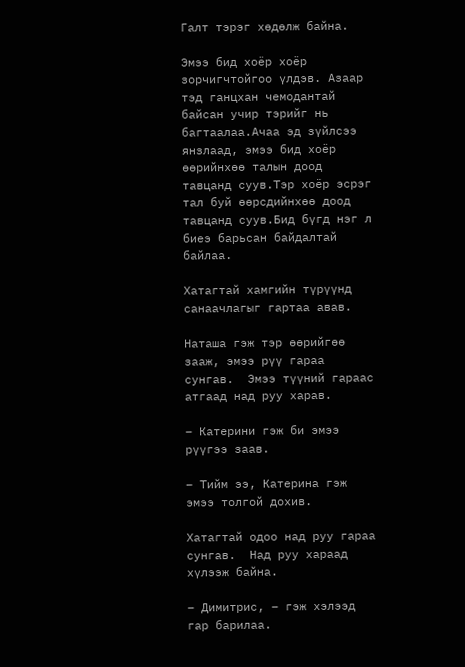Галт тэрэг хөдөлж байна.

Эмээ бид хоёр хоёр зорчигчтойгоо үлдэв. Азаар тэд ганцхан чемодантай байсан учир тэрийг нь багтаалаа.Ачаа эд зүйлсээ янзлаад, эмээ бид хоёр өөрийнхөө талын доод тавцанд суув.Тэр хоёр эсрэг тал буй өөрсдийнхөө доод тавцанд суув.Бид бүгд нэг л биеэ барьсан байдалтай байлаа.

Хатагтай хамгийн түрүүнд санаачлагыг гартаа авав.

Наташа гэж тэр өөрийгөө зааж, эмээ рүү гараа сунгав.  Эмээ түүний гараас атгаад над руу харав.

– Катерини гэж би эмээ рүүгээ заав.

– Тийм ээ, Катерина гэж эмээ толгой дохив.

Хатагтай одоо над руу гараа сунгав.  Над руу хараад хүлээж байна.

– Димитрис, – гэж хэлээд гар барилаа.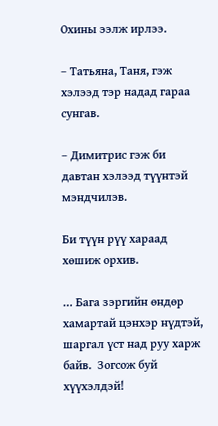Охины ээлж ирлээ.

– Татьяна, Таня, гэж хэлээд тэр надад гараа сунгав.

– Димитрис гэж би давтан хэлээд түүнтэй мэндчилэв.

Би түүн рүү хараад хөшиж орхив.

… Бага зэргийн өндөр хамартай цэнхэр нүдтэй, шаргал үст над руу харж байв.  Зогсож буй хүүхэлдэй!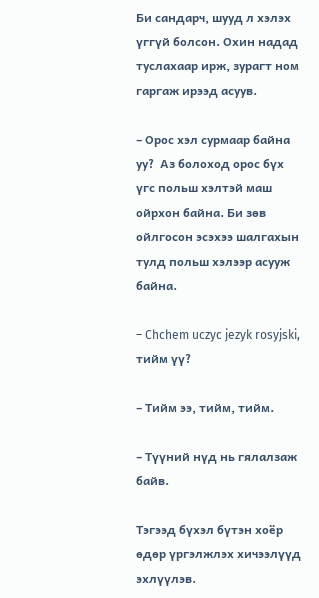Би сандарч, шууд л хэлэх үггүй болсон. Охин надад туслахаар ирж, зурагт ном гаргаж ирээд асуув.

– Орос хэл сурмаар байна уу?  Аз болоход орос бүх үгс польш хэлтэй маш ойрхон байна. Би зөв ойлгосон эсэхээ шалгахын тулд польш хэлээр асууж байна.

– Chchem uczyc jezyk rosyjski, тийм үү?

– Тийм ээ, тийм, тийм.

– Түүний нүд нь гялалзаж байв.

Тэгээд бүхэл бүтэн хоёр өдөр үргэлжлэх хичээлүүд эхлүүлэв.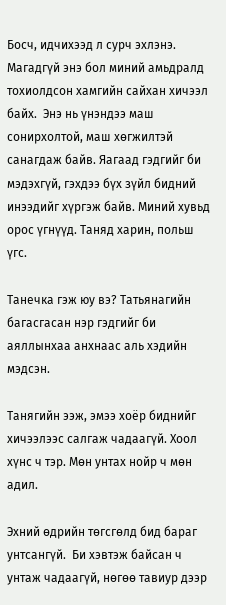Босч, идчихээд л сурч эхлэнэ.  Магадгүй энэ бол миний амьдралд тохиолдсон хамгийн сайхан хичээл байх.  Энэ нь үнэндээ маш сонирхолтой, маш хөгжилтэй санагдаж байв. Яагаад гэдгийг би мэдэхгүй, гэхдээ бүх зүйл бидний инээдийг хүргэж байв. Миний хувьд орос үгнүүд. Таняд харин, польш үгс.

Танечка гэж юу вэ? Татьянагийн багасгасан нэр гэдгийг би аяллынхаа анхнаас аль хэдийн мэдсэн.

Танягийн ээж, эмээ хоёр биднийг хичээлээс салгаж чадаагүй. Хоол хүнс ч тэр. Мөн унтах нойр ч мөн адил.

Эхний өдрийн төгсгөлд бид бараг унтсангүй.  Би хэвтэж байсан ч унтаж чадаагүй, нөгөө тавиур дээр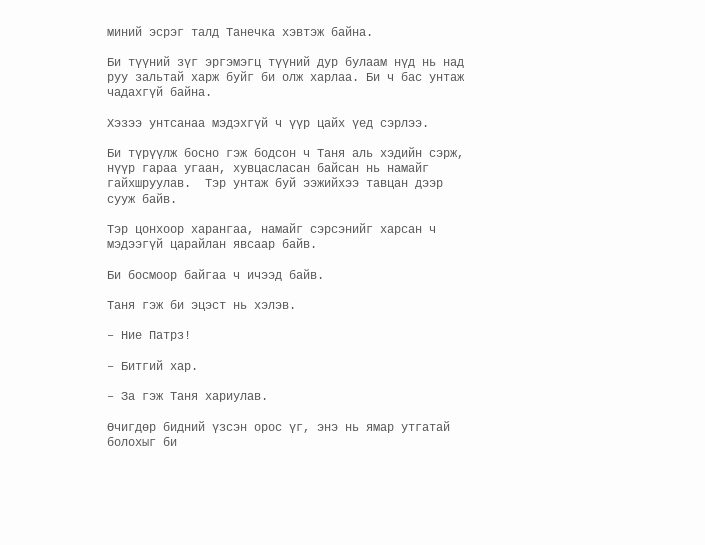миний эсрэг талд Танечка хэвтэж байна.

Би түүний зүг эргэмэгц түүний дур булаам нүд нь над руу зальтай харж буйг би олж харлаа. Би ч бас унтаж чадахгүй байна.

Хэзээ унтсанаа мэдэхгүй ч үүр цайх үед сэрлээ.

Би түрүүлж босно гэж бодсон ч Таня аль хэдийн сэрж, нүүр гараа угаан, хувцасласан байсан нь намайг гайхшруулав.  Тэр унтаж буй ээжийхээ тавцан дээр сууж байв.

Тэр цонхоор харангаа, намайг сэрсэнийг харсан ч мэдээгүй царайлан явсаар байв.

Би босмоор байгаа ч ичээд байв.

Таня гэж би эцэст нь хэлэв.

– Ние Патрз!

– Битгий хар.

– За гэж Таня хариулав.

Өчигдөр бидний үзсэн орос үг, энэ нь ямар утгатай болохыг би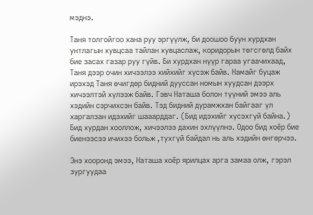мэднэ.

Таня толгойгоо хана руу эргүүлж, би доошоо буун хурдхан унтлагын хувцсаа тайлан хувцаслаж, коридорын төгсгөлд байх бие засах газар руу гүйв. Би хурдхан нүүр гараа угаачихаад, Таня дээр очин хичээлээ хийхийг хүсэж байв. Намайг буцаж ирэхэд Таня өчигдөр бидний дууссан номын хуудсан дээрх хичээлтэй хүлээж байв. Гэвч Наташа болон түүний эмээ аль хэдийн сэрчихсэн байв. Тэд бидний дурамжхан байгааг үл харгалзан идэхийг шааарддаг. (Бид идэхийг хүсэхгүй байна.) Бид хурдан хооллож, хичээлээ дахин эхлүүлнэ. Одоо бид хоёр бие биенээсээ ичихээ больж ,тухгүй байдал нь аль хэдийн өнгөрчээ.

Энэ хооронд эмээ, Наташа хоёр ярилцах арга замаа олж, гэрэл зургуудаа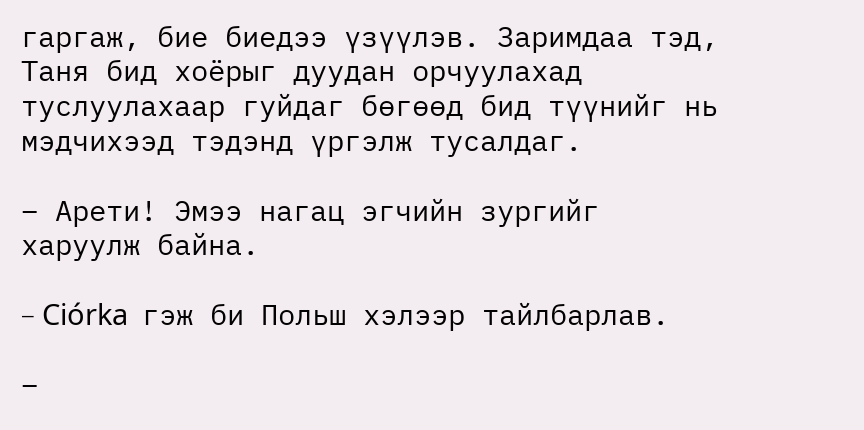гаргаж, бие биедээ үзүүлэв. Заримдаа тэд, Таня бид хоёрыг дуудан орчуулахад туслуулахаар гуйдаг бөгөөд бид түүнийг нь мэдчихээд тэдэнд үргэлж тусалдаг.

– Арети! Эмээ нагац эгчийн зургийг харуулж байна.

– Ciórka  гэж би Польш хэлээр тайлбарлав.

–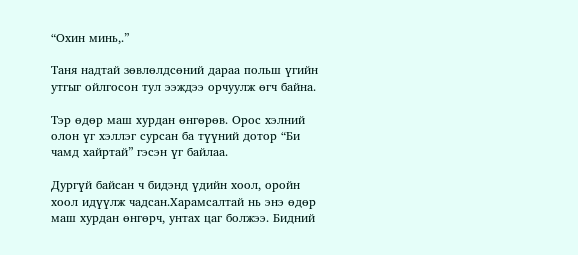“Охин минь,.”

Таня надтай зөвлөлдсөний дараа польш үгийн утгыг ойлгосон тул ээждээ орчуулж өгч байна.

Тэр өдөр маш хурдан өнгөрөв. Орос хэлний олон үг хэллэг сурсан ба түүний дотор “Би чамд хайртай” гэсэн үг байлаа.

Дургүй байсан ч бидэнд үдийн хоол, оройн хоол идүүлж чадсан.Харамсалтай нь энэ өдөр маш хурдан өнгөрч, унтах цаг болжээ. Бидний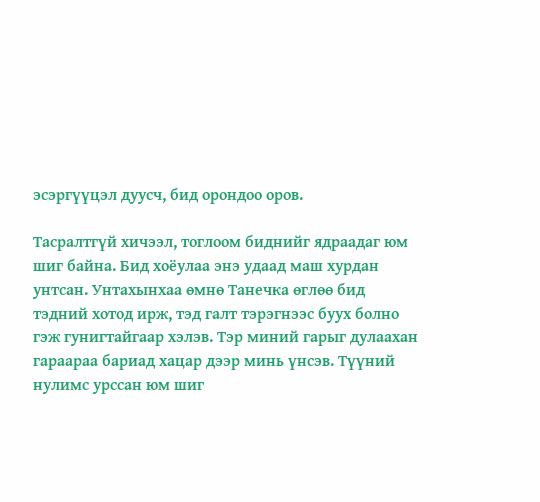эсэргүүцэл дуусч, бид орондоо оров.

Тасралтгүй хичээл, тоглоом биднийг ядраадаг юм шиг байна. Бид хоёулаа энэ удаад маш хурдан унтсан. Унтахынхаа өмнө Танечка өглөө бид тэдний хотод ирж, тэд галт тэрэгнээс буух болно гэж гунигтайгаар хэлэв. Тэр миний гарыг дулаахан гараараа бариад хацар дээр минь үнсэв. Түүний нулимс урссан юм шиг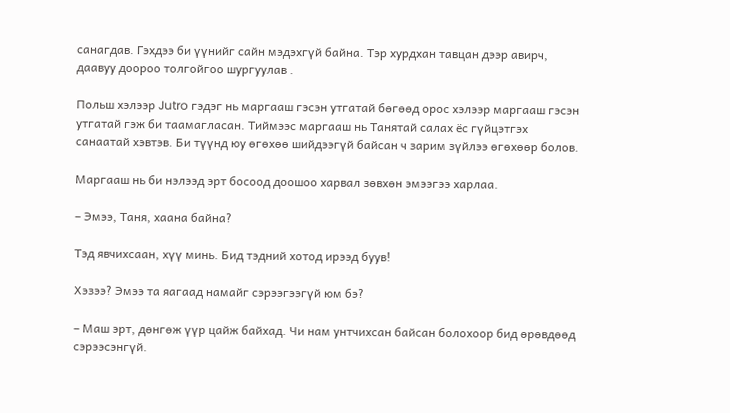санагдав. Гэхдээ би үүнийг сайн мэдэхгүй байна. Тэр хурдхан тавцан дээр авирч, даавуу доороо толгойгоо шургуулав .

Польш хэлээр Jutro гэдэг нь маргааш гэсэн утгатай бөгөөд орос хэлээр маргааш гэсэн утгатай гэж би таамагласан. Тиймээс маргааш нь Танятай салах ёс гүйцэтгэх санаатай хэвтэв. Би түүнд юу өгөхөө шийдээгүй байсан ч зарим зүйлээ өгөхөөр болов.

Маргааш нь би нэлээд эрт босоод доошоо харвал зөвхөн эмээгээ харлаа.

– Эмээ, Таня, хаана байна?

Тэд явчихсаан, хүү минь. Бид тэдний хотод ирээд буув!

Хэзээ? Эмээ та яагаад намайг сэрээгээгүй юм бэ?

– Маш эрт, дөнгөж үүр цайж байхад. Чи нам унтчихсан байсан болохоор бид өрөвдөөд сэрээсэнгүй.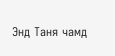Энд Таня чамд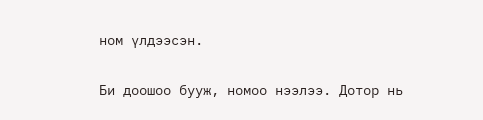ном үлдээсэн.

Би доошоо бууж, номоо нээлээ. Дотор нь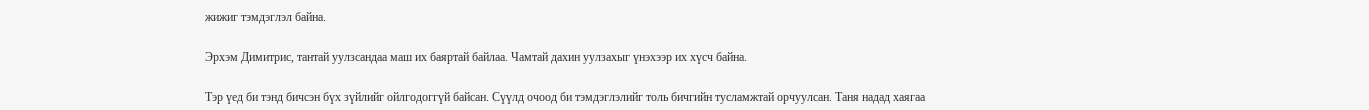жижиг тэмдэглэл байна.

Эрхэм Димитрис, тантай уулзсандаа маш их баяртай байлаа. Чамтай дахин уулзахыг үнэхээр их хүсч байна.

Тэр үед би тэнд бичсэн бүх зүйлийг ойлгодоггүй байсан. Сүүлд очоод би тэмдэглэлийг толь бичгийн тусламжтай орчуулсан. Таня надад хаягаа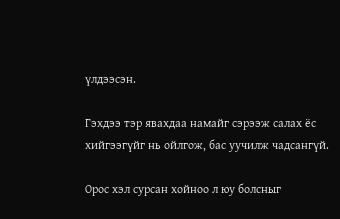үлдээсэн.

Гэхдээ тэр явахдаа намайг сэрээж салах ёс хийгээгүйг нь ойлгож, бас уучилж чадсангүй.

Орос хэл сурсан хойноо л юу болсныг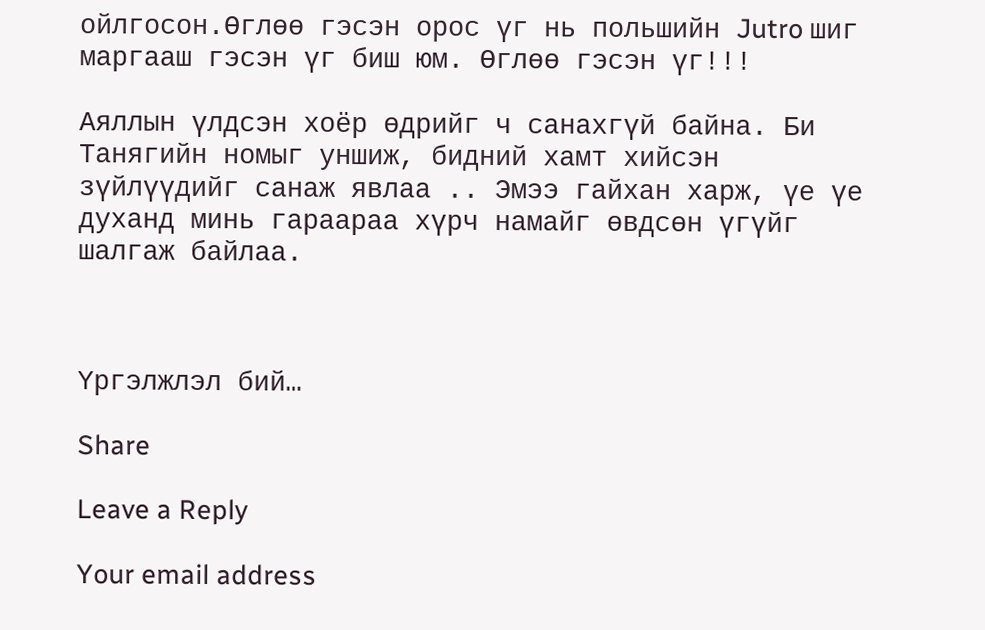ойлгосон.Өглөө гэсэн орос үг нь польшийн Jutro шиг маргааш гэсэн үг биш юм. Өглөө гэсэн үг!!!

Аяллын үлдсэн хоёр өдрийг ч санахгүй байна. Би Танягийн номыг уншиж, бидний хамт хийсэн зүйлүүдийг санаж явлаа .. Эмээ гайхан харж, үе үе духанд минь гараараа хүрч намайг өвдсөн үгүйг шалгаж байлаа.



Үргэлжлэл бий…

Share

Leave a Reply

Your email address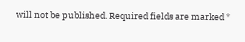will not be published. Required fields are marked *